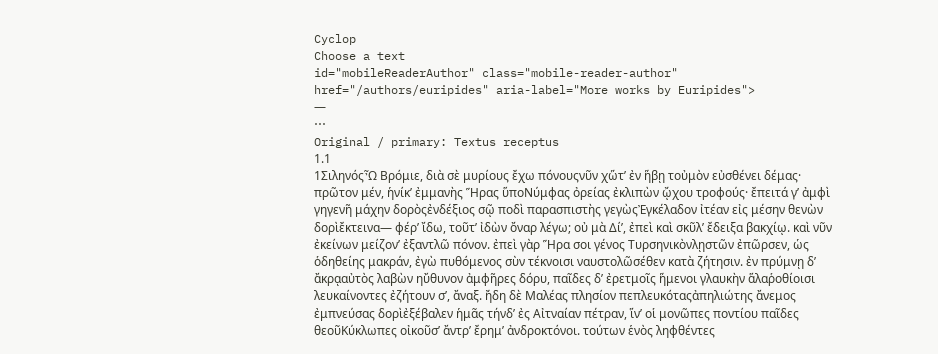Cyclop
Choose a text
id="mobileReaderAuthor" class="mobile-reader-author" href="/authors/euripides" aria-label="More works by Euripides">
—
⋯
Original / primary: Textus receptus
1.1
1ΣιληνόςὮ Βρόμιε, διὰ σὲ μυρίους ἔχω πόνουςνῦν χὥτ’ ἐν ἥβῃ τοὐμὸν εὐσθένει δέμας· πρῶτον μέν, ἡνίκ’ ἐμμανὴς Ἥρας ὕποΝύμφας ὀρείας ἐκλιπὼν ᾤχου τροφούς· ἔπειτά γ’ ἀμφὶ γηγενῆ μάχην δορὸςἐνδέξιος σῷ ποδὶ παρασπιστὴς γεγὼςἘγκέλαδον ἰτέαν εἰς μέσην θενὼν δορὶἔκτεινα— φέρ’ ἴδω, τοῦτ’ ἰδὼν ὄναρ λέγω; οὐ μὰ Δί’, ἐπεὶ καὶ σκῦλ’ ἔδειξα βακχίῳ. καὶ νῦν ἐκείνων μείζον’ ἐξαντλῶ πόνον. ἐπεὶ γὰρ Ἥρα σοι γένος Τυρσηνικὸνλῃστῶν ἐπῶρσεν, ὡς ὁδηθείης μακράν, ἐγὼ πυθόμενος σὺν τέκνοισι ναυστολῶσέθεν κατὰ ζήτησιν. ἐν πρύμνῃ δ’ ἄκρᾳαὐτὸς λαβὼν ηὔθυνον ἀμφῆρες δόρυ, παῖδες δ’ ἐρετμοῖς ἥμενοι γλαυκὴν ἅλαῥοθίοισι λευκαίνοντες ἐζήτουν σ’, ἄναξ. ἤδη δὲ Μαλέας πλησίον πεπλευκόταςἀπηλιώτης ἄνεμος ἐμπνεύσας δορὶἐξέβαλεν ἡμᾶς τήνδ’ ἐς Αἰτναίαν πέτραν, ἵν’ οἱ μονῶπες ποντίου παῖδες θεοῦKύκλωπες οἰκοῦσ’ ἄντρ’ ἔρημ’ ἀνδροκτόνοι. τούτων ἑνὸς ληφθέντες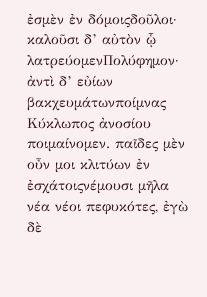ἐσμὲν ἐν δόμοιςδοῦλοι· καλοῦσι δ’ αὐτὸν ᾧ λατρεύομενΠολύφημον· ἀντὶ δ’ εὐίων βακχευμάτωνποίμνας Κύκλωπος ἀνοσίου ποιμαίνομεν. παῖδες μὲν οὖν μοι κλιτύων ἐν ἐσχάτοιςνέμουσι μῆλα νέα νέοι πεφυκότες, ἐγὼ δὲ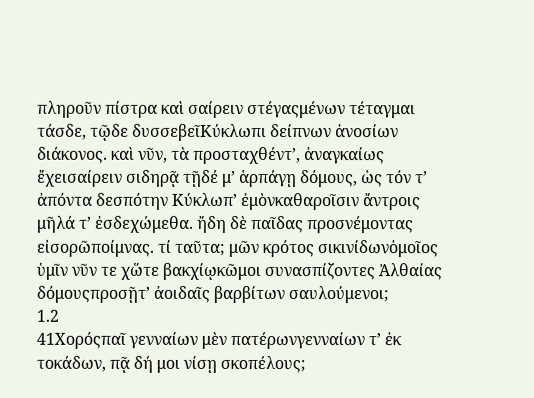πληροῦν πίστρα καὶ σαίρειν στέγαςμένων τέταγμαι τάσδε, τῷδε δυσσεβεῖΚύκλωπι δείπνων ἀνοσίων διάκονος. καὶ νῦν, τὰ προσταχθέντ’, ἀναγκαίως ἔχεισαίρειν σιδηρᾷ τῇδέ μ’ ἁρπάγῃ δόμους, ὡς τόν τ’ ἀπόντα δεσπότην Κύκλωπ’ ἐμὸνκαθαροῖσιν ἄντροις μῆλά τ’ ἐσδεχώμεθα. ἤδη δὲ παῖδας προσνέμοντας εἰσορῶποίμνας. τί ταῦτα; μῶν κρότος σικινίδωνὁμοῖος ὑμῖν νῦν τε χὥτε βακχίῳκῶμοι συνασπίζοντες Ἀλθαίας δόμουςπροσῇτ’ ἀοιδαῖς βαρβίτων σαυλούμενοι;
1.2
41Χορόςπαῖ γενναίων μὲν πατέρωνγενναίων τ’ ἐκ τοκάδων, πᾷ δή μοι νίσῃ σκοπέλους;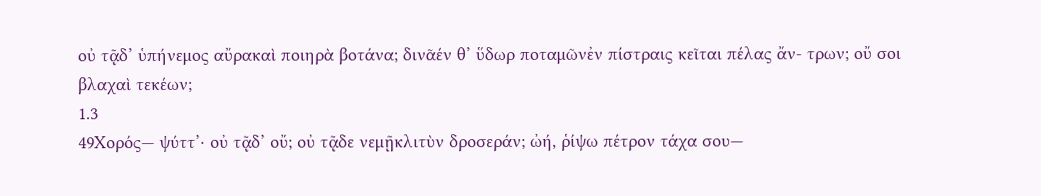οὐ τᾷδ’ ὑπήνεμος αὔρακαὶ ποιηρὰ βοτάνα; δινᾶέν θ’ ὕδωρ ποταμῶνἐν πίστραις κεῖται πέλας ἄν- τρων; οὔ σοι βλαχαὶ τεκέων;
1.3
49Χορός— ψύττ’· οὐ τᾷδ’ οὔ; οὐ τᾷδε νεμῇκλιτὺν δροσεράν; ὠή, ῥίψω πέτρον τάχα σου—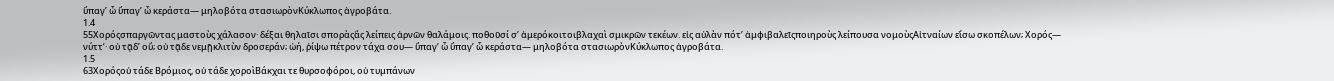ὕπαγ’ ὦ ὕπαγ’ ὦ κεράστα— μηλοβότα στασιωρὸνΚύκλωπος ἀγροβάτα.
1.4
55Χορόςσπαργῶντας μαστοὺς χάλασον· δέξαι θηλαῖσι σπορὰςἃς λείπεις ἀρνῶν θαλάμοις. ποθοῦσί σ’ ἁμερόκοιτοιβλαχαὶ σμικρῶν τεκέων. εἰς αὐλὰν πότ’ ἀμφιβαλεῖςποιηροὺς λείπουσα νομοὺςΑἰτναίων εἴσω σκοπέλων; Χορός— νύττ’· οὐ τᾷδ’ οὔ; οὐ τᾷδε νεμῇκλιτὺν δροσεράν; ὠή, ῥίψω πέτρον τάχα σου— ὕπαγ’ ὦ ὕπαγ’ ὦ κεράστα— μηλοβότα στασιωρὸνΚύκλωπος ἀγροβάτα.
1.5
63Χορόςοὐ τάδε Βρόμιος, οὐ τάδε χοροὶΒάκχαι τε θυρσοφόροι, οὐ τυμπάνων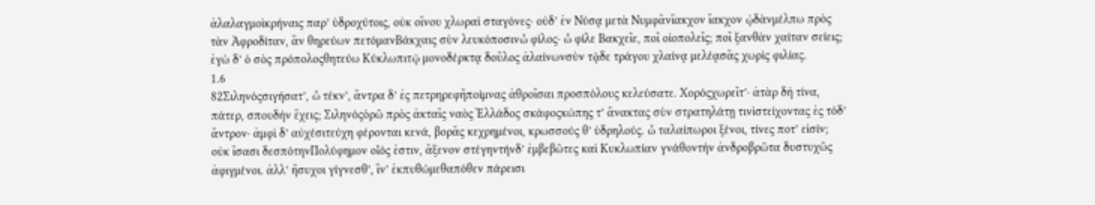ἀλαλαγμοὶκρήναις παρ’ ὑδροχύτοις, οὐκ οἴνου χλωραὶ σταγόνες· οὐδ’ ἐν Νύσᾳ μετὰ Νυμφᾶνἴακχον ἴακχον ᾠδὰνμέλπω πρὸς τὰν Ἀφροδίταν, ἃν θηρεύων πετόμανΒάκχαις σὺν λευκόποσινὦ φίλος· ὦ φίλε Βακχεῖε, ποῖ οἰοπολεῖς; ποῖ ξανθὰν χαίταν σείεις; ἐγὼ δ’ ὁ σὸς πρόπολοςθητεύω Κύκλωπιτῷ μονοδέρκτᾳ δοῦλος ἀλαίνωνσὺν τᾷδε τράγου χλαίνᾳ μελέᾳσᾶς χωρὶς φιλίας.
1.6
82Σιληνόςσιγήσατ’, ὦ τέκν’, ἄντρα δ’ ἐς πετρηρεφῆποίμνας ἀθροῖσαι προσπόλους κελεύσατε. Χορόςχωρεῖτ’· ἀτὰρ δὴ τίνα, πάτερ, σπουδὴν ἔχεις; Σιληνόςὁρῶ πρὸς ἀκταῖς ναὸς Ἑλλάδος σκάφοςκώπης τ’ ἄνακτας σὺν στρατηλάτῃ τινὶστείχοντας ἐς τόδ’ ἄντρον· ἀμφὶ δ’ αὐχέσιτεύχη φέρονται κενά, βορᾶς κεχρημένοι, κρωσσούς θ’ ὑδρηλούς. ὦ ταλαίπωροι ξένοι, τίνες ποτ’ εἰσίν; οὐκ ἴσασι δεσπότηνΠολύφημον οἷός ἐστιν, ἄξενον στέγηντήνδ’ ἐμβεβῶτες καὶ Κυκλωπίαν γνάθοντὴν ἀνδροβρῶτα δυστυχῶς ἀφιγμένοι. ἀλλ’ ἥσυχοι γίγνεσθ’, ἵν’ ἐκπυθώμεθαπόθεν πάρεισι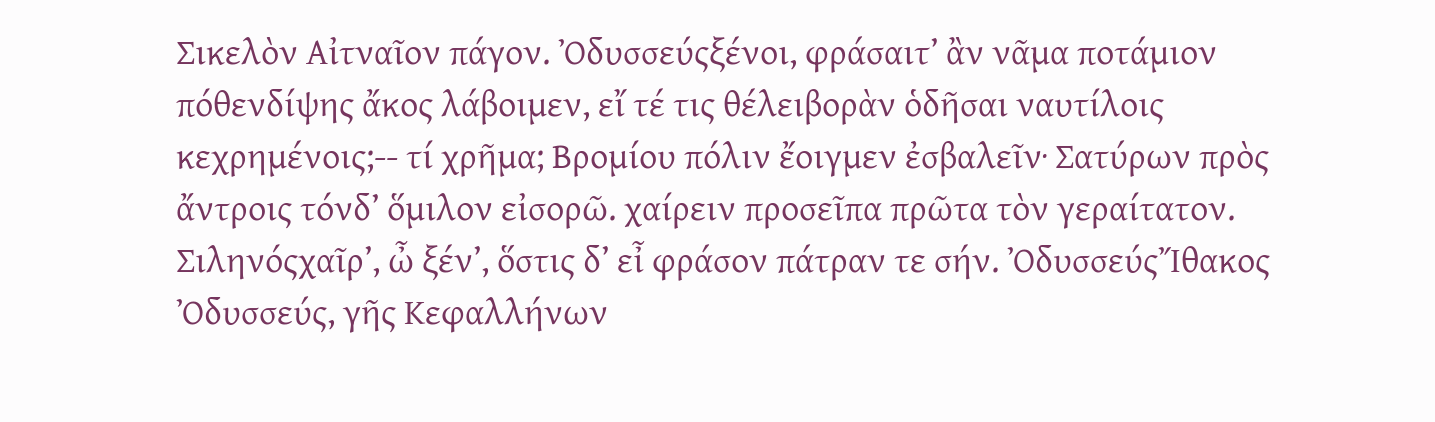Σικελὸν Αἰτναῖον πάγον. Ὀδυσσεύςξένοι, φράσαιτ’ ἂν νᾶμα ποτάμιον πόθενδίψης ἄκος λάβοιμεν, εἴ τέ τις θέλειβορὰν ὁδῆσαι ναυτίλοις κεχρημένοις;-- τί χρῆμα; Βρομίου πόλιν ἔοιγμεν ἐσβαλεῖν· Σατύρων πρὸς ἄντροις τόνδ’ ὅμιλον εἰσορῶ. χαίρειν προσεῖπα πρῶτα τὸν γεραίτατον. Σιληνόςχαῖρ’, ὦ ξέν’, ὅστις δ’ εἶ φράσον πάτραν τε σήν. ὈδυσσεύςἼθακος Ὀδυσσεύς, γῆς Κεφαλλήνων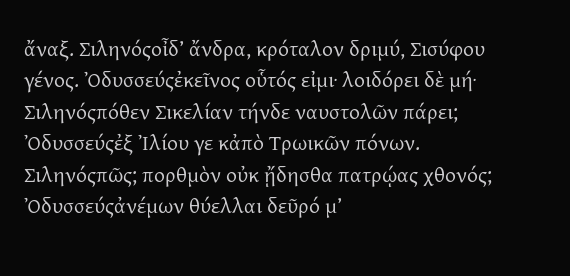ἄναξ. Σιληνόςοἶδ’ ἄνδρα, κρόταλον δριμύ, Σισύφου γένος. Ὀδυσσεύςἐκεῖνος οὗτός εἰμι· λοιδόρει δὲ μή· Σιληνόςπόθεν Σικελίαν τήνδε ναυστολῶν πάρει; Ὀδυσσεύςἐξ Ἰλίου γε κἀπὸ Τρωικῶν πόνων. Σιληνόςπῶς; πορθμὸν οὐκ ᾔδησθα πατρῴας χθονός; Ὀδυσσεύςἀνέμων θύελλαι δεῦρό μ’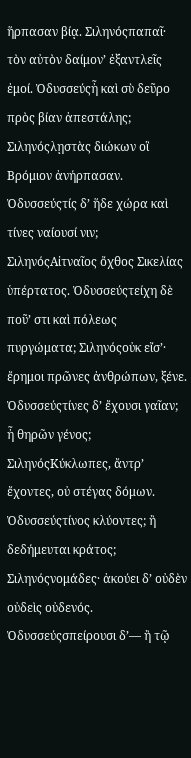ἥρπασαν βίᾳ. Σιληνόςπαπαῖ· τὸν αὐτὸν δαίμον’ ἐξαντλεῖς ἐμοί. Ὀδυσσεύςἦ καὶ σὺ δεῦρο πρὸς βίαν ἀπεστάλης; Σιληνόςλῃστὰς διώκων οἳ Βρόμιον ἀνήρπασαν. Ὀδυσσεύςτίς δ’ ἥδε χώρα καὶ τίνες ναίουσί νιν; ΣιληνόςΑἰτναῖος ὄχθος Σικελίας ὑπέρτατος. Ὀδυσσεύςτείχη δὲ ποῦ’ στι καὶ πόλεως πυργώματα; Σιληνόςοὐκ εἴσ’· ἔρημοι πρῶνες ἀνθρώπων, ξένε. Ὀδυσσεύςτίνες δ’ ἔχουσι γαῖαν; ἦ θηρῶν γένος; ΣιληνόςΚύκλωπες, ἄντρ’ ἔχοντες, οὐ στέγας δόμων. Ὀδυσσεύςτίνος κλύοντες; ἢ δεδήμευται κράτος; Σιληνόςνομάδες· ἀκούει δ’ οὐδὲν οὐδεὶς οὐδενός. Ὀδυσσεύςσπείρουσι δ’— ἢ τῷ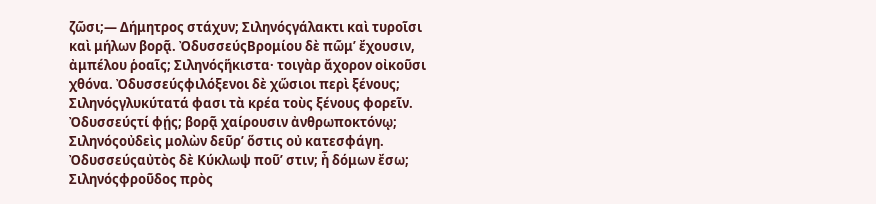ζῶσι;— Δήμητρος στάχυν; Σιληνόςγάλακτι καὶ τυροῖσι καὶ μήλων βορᾷ. ὈδυσσεύςΒρομίου δὲ πῶμ’ ἔχουσιν, ἀμπέλου ῥοαῖς; Σιληνόςἥκιστα· τοιγὰρ ἄχορον οἰκοῦσι χθόνα. Ὀδυσσεύςφιλόξενοι δὲ χὥσιοι περὶ ξένους; Σιληνόςγλυκύτατά φασι τὰ κρέα τοὺς ξένους φορεῖν. Ὀδυσσεύςτί φῄς; βορᾷ χαίρουσιν ἀνθρωποκτόνῳ; Σιληνόςοὐδεὶς μολὼν δεῦρ’ ὅστις οὐ κατεσφάγη. Ὀδυσσεύςαὐτὸς δὲ Κύκλωψ ποῦ’ στιν; ἦ δόμων ἔσω; Σιληνόςφροῦδος πρὸς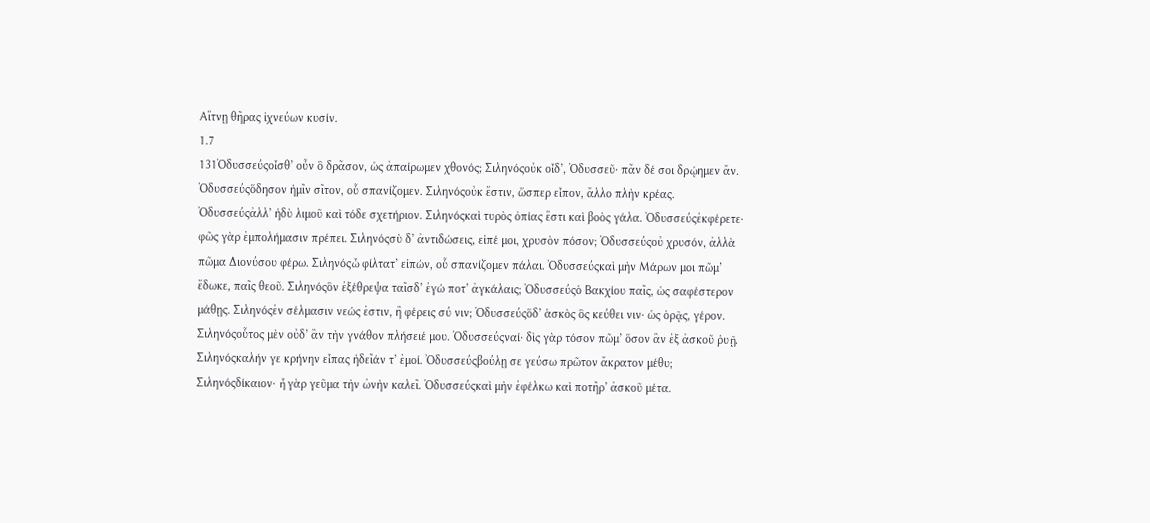Αἴτνῃ θῆρας ἰχνεύων κυσίν.
1.7
131Ὀδυσσεύςοἶσθ’ οὖν ὃ δρᾶσον, ὡς ἀπαίρωμεν χθονός; Σιληνόςοὐκ οἶδ’, Ὀδυσσεῦ· πᾶν δέ σοι δρῴημεν ἄν. Ὀδυσσεύςὅδησον ἡμῖν σῖτον, οὗ σπανίζομεν. Σιληνόςοὐκ ἔστιν, ὥσπερ εἶπον, ἄλλο πλὴν κρέας. Ὀδυσσεύςἀλλ’ ἡδὺ λιμοῦ καὶ τόδε σχετήριον. Σιληνόςκαὶ τυρὸς ὀπίας ἔστι καὶ βοὸς γάλα. Ὀδυσσεύςἐκφέρετε· φῶς γὰρ ἐμπολήμασιν πρέπει. Σιληνόςσὺ δ’ ἀντιδώσεις, εἰπέ μοι, χρυσὸν πόσον; Ὀδυσσεύςοὐ χρυσόν, ἀλλὰ πῶμα Διονύσου φέρω. Σιληνόςὦ φίλτατ’ εἰπών, οὗ σπανίζομεν πάλαι. Ὀδυσσεύςκαὶ μὴν Μάρων μοι πῶμ’ ἔδωκε, παῖς θεοῦ. Σιληνόςὃν ἐξέθρεψα ταῖσδ’ ἐγώ ποτ’ ἀγκάλαις; Ὀδυσσεύςὁ Βακχίου παῖς, ὡς σαφέστερον μάθῃς. Σιληνόςἐν σέλμασιν νεώς ἐστιν, ἢ φέρεις σύ νιν; Ὀδυσσεύςὅδ’ ἁσκὸς ὃς κεύθει νιν· ὡς ὁρᾷς, γέρον. Σιληνόςοὗτος μὲν οὐδ’ ἂν τὴν γνάθον πλήσειέ μου. Ὀδυσσεύςναί· δὶς γὰρ τόσον πῶμ’ ὅσον ἂν ἐξ ἀσκοῦ ῥυῇ. Σιληνόςκαλήν γε κρήνην εἶπας ἡδεῖάν τ’ ἐμοί. Ὀδυσσεύςβούλῃ σε γεύσω πρῶτον ἄκρατον μέθυ; Σιληνόςδίκαιον· ἦ γὰρ γεῦμα τὴν ὠνὴν καλεῖ. Ὀδυσσεύςκαὶ μὴν ἐφέλκω καὶ ποτῆρ’ ἀσκοῦ μέτα.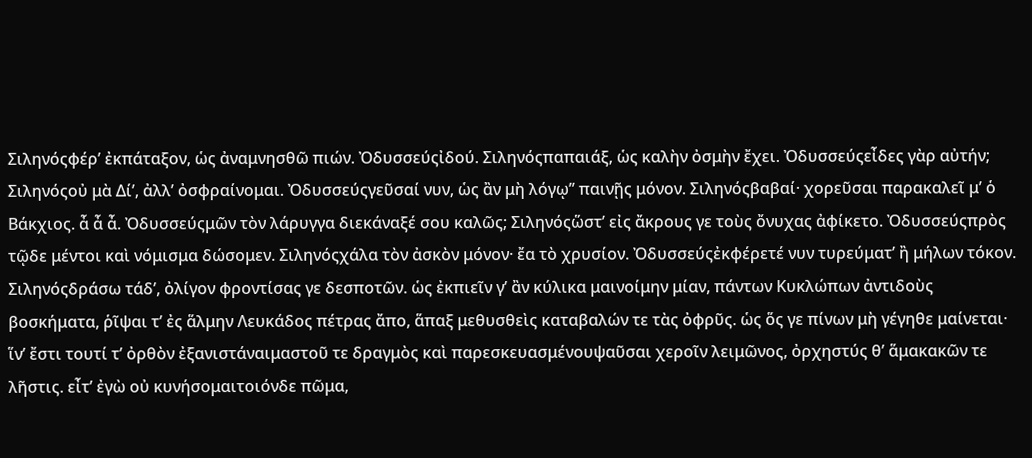Σιληνόςφέρ’ ἐκπάταξον, ὡς ἀναμνησθῶ πιών. Ὀδυσσεύςἰδού. Σιληνόςπαπαιάξ, ὡς καλὴν ὀσμὴν ἔχει. Ὀδυσσεύςεἶδες γὰρ αὐτήν; Σιληνόςοὐ μὰ Δί’, ἀλλ’ ὀσφραίνομαι. Ὀδυσσεύςγεῦσαί νυν, ὡς ἂν μὴ λόγῳ’’ παινῇς μόνον. Σιληνόςβαβαί· χορεῦσαι παρακαλεῖ μ’ ὁ Βάκχιος. ἆ ἆ ἆ. Ὀδυσσεύςμῶν τὸν λάρυγγα διεκάναξέ σου καλῶς; Σιληνόςὥστ’ εἰς ἄκρους γε τοὺς ὄνυχας ἀφίκετο. Ὀδυσσεύςπρὸς τῷδε μέντοι καὶ νόμισμα δώσομεν. Σιληνόςχάλα τὸν ἀσκὸν μόνον· ἔα τὸ χρυσίον. Ὀδυσσεύςἐκφέρετέ νυν τυρεύματ’ ἢ μήλων τόκον. Σιληνόςδράσω τάδ’, ὀλίγον φροντίσας γε δεσποτῶν. ὡς ἐκπιεῖν γ’ ἂν κύλικα μαινοίμην μίαν, πάντων Κυκλώπων ἀντιδοὺς βοσκήματα, ῥῖψαι τ’ ἐς ἅλμην Λευκάδος πέτρας ἄπο, ἅπαξ μεθυσθεὶς καταβαλών τε τὰς ὀφρῦς. ὡς ὅς γε πίνων μὴ γέγηθε μαίνεται· ἵν’ ἔστι τουτί τ’ ὀρθὸν ἐξανιστάναιμαστοῦ τε δραγμὸς καὶ παρεσκευασμένουψαῦσαι χεροῖν λειμῶνος, ὀρχηστύς θ’ ἅμακακῶν τε λῆστις. εἶτ’ ἐγὼ οὐ κυνήσομαιτοιόνδε πῶμα,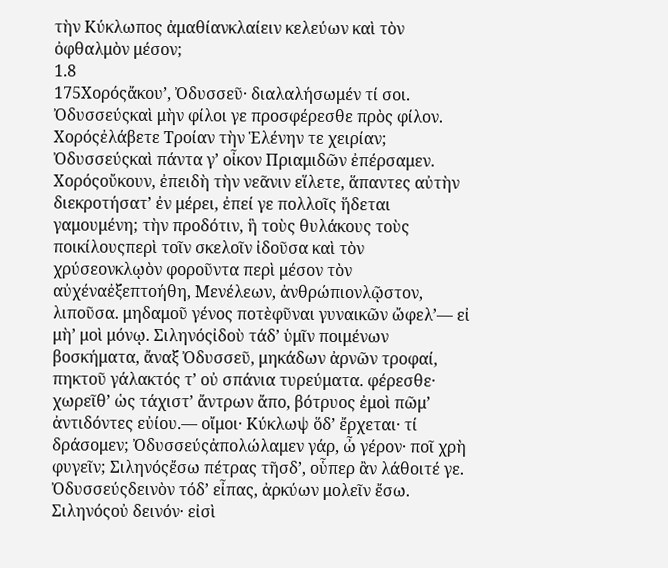τὴν Κύκλωπος ἀμαθίανκλαίειν κελεύων καὶ τὸν ὀφθαλμὸν μέσον;
1.8
175Χορόςἄκου’, Ὀδυσσεῦ· διαλαλήσωμέν τί σοι. Ὀδυσσεύςκαὶ μὴν φίλοι γε προσφέρεσθε πρὸς φίλον. Χορόςἐλάβετε Τροίαν τὴν Ἑλένην τε χειρίαν; Ὀδυσσεύςκαὶ πάντα γ’ οἶκον Πριαμιδῶν ἐπέρσαμεν. Χορόςοὔκουν, ἐπειδὴ τὴν νεᾶνιν εἵλετε, ἅπαντες αὐτὴν διεκροτήσατ’ ἐν μέρει, ἐπεί γε πολλοῖς ἥδεται γαμουμένη; τὴν προδότιν, ἣ τοὺς θυλάκους τοὺς ποικίλουςπερὶ τοῖν σκελοῖν ἰδοῦσα καὶ τὸν χρύσεονκλῳὸν φοροῦντα περὶ μέσον τὸν αὐχέναἐξεπτοήθη, Μενέλεων, ἀνθρώπιονλῷστον, λιποῦσα. μηδαμοῦ γένος ποτὲφῦναι γυναικῶν ὤφελ’— εἰ μὴ’ μοὶ μόνῳ. Σιληνόςἰδοὺ τάδ’ ὑμῖν ποιμένων βοσκήματα, ἄναξ Ὀδυσσεῦ, μηκάδων ἀρνῶν τροφαί, πηκτοῦ γάλακτός τ’ οὐ σπάνια τυρεύματα. φέρεσθε· χωρεῖθ’ ὡς τάχιστ’ ἄντρων ἄπο, βότρυος ἐμοὶ πῶμ’ ἀντιδόντες εὐίου.— οἴμοι· Κύκλωψ ὅδ’ ἔρχεται· τί δράσομεν; Ὀδυσσεύςἀπολώλαμεν γάρ, ὦ γέρον· ποῖ χρὴ φυγεῖν; Σιληνόςἔσω πέτρας τῆσδ’, οὗπερ ἂν λάθοιτέ γε. Ὀδυσσεύςδεινὸν τόδ’ εἶπας, ἀρκύων μολεῖν ἔσω. Σιληνόςοὐ δεινόν· εἰσὶ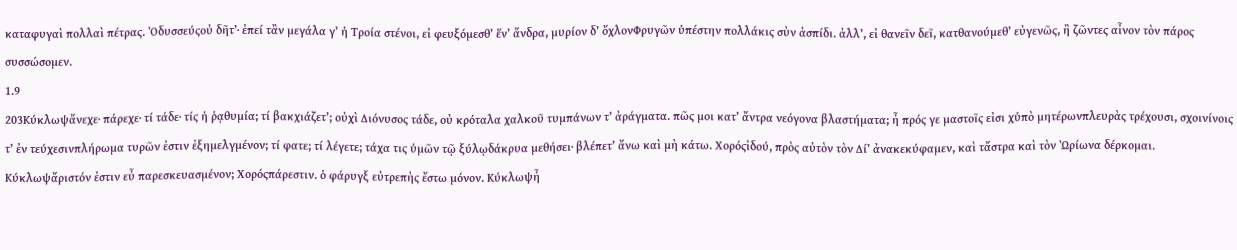καταφυγαὶ πολλαὶ πέτρας. Ὀδυσσεύςοὐ δῆτ’· ἐπεί τἂν μεγάλα γ’ ἡ Τροία στένοι, εἰ φευξόμεσθ’ ἕν’ ἄνδρα, μυρίον δ’ ὄχλονΦρυγῶν ὑπέστην πολλάκις σὺν ἀσπίδι. ἀλλ’, εἰ θανεῖν δεῖ, κατθανούμεθ’ εὐγενῶς, ἢ ζῶντες αἶνον τὸν πάρος συσσώσομεν.
1.9
203Κύκλωψἄνεχε· πάρεχε· τί τάδε· τίς ἡ ῥᾳθυμία; τί βακχιάζετ’; οὐχὶ Διόνυσος τάδε, οὐ κρόταλα χαλκοῦ τυμπάνων τ’ ἀράγματα. πῶς μοι κατ’ ἄντρα νεόγονα βλαστήματα; ἦ πρός γε μαστοῖς εἰσι χὑπὸ μητέρωνπλευρὰς τρέχουσι, σχοινίνοις τ’ ἐν τεύχεσινπλήρωμα τυρῶν ἐστιν ἐξημελγμένον; τί φατε; τί λέγετε; τάχα τις ὑμῶν τῷ ξύλῳδάκρυα μεθήσει· βλέπετ’ ἄνω καὶ μὴ κάτω. Χορόςἰδού, πρὸς αὐτὸν τὸν Δί’ ἀνακεκύφαμεν, καὶ τἄστρα καὶ τὸν Ὠρίωνα δέρκομαι. Κύκλωψἄριστόν ἐστιν εὖ παρεσκευασμένον; Χορόςπάρεστιν. ὁ φάρυγξ εὐτρεπὴς ἔστω μόνον. Κύκλωψἦ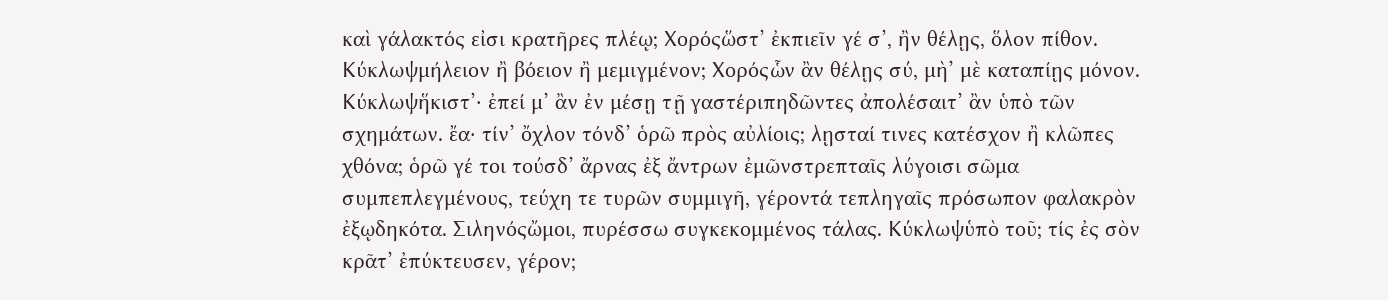καὶ γάλακτός εἰσι κρατῆρες πλέῳ; Χορόςὥστ’ ἐκπιεῖν γέ σ’, ἢν θέλῃς, ὅλον πίθον. Κύκλωψμήλειον ἢ βόειον ἢ μεμιγμένον; Χορόςὧν ἂν θέλῃς σύ, μὴ’ μὲ καταπίῃς μόνον. Κύκλωψἥκιστ’· ἐπεί μ’ ἂν ἐν μέσῃ τῇ γαστέριπηδῶντες ἀπολέσαιτ’ ἂν ὑπὸ τῶν σχημάτων. ἔα· τίν’ ὄχλον τόνδ’ ὁρῶ πρὸς αὐλίοις; λῃσταί τινες κατέσχον ἢ κλῶπες χθόνα; ὁρῶ γέ τοι τούσδ’ ἄρνας ἐξ ἄντρων ἐμῶνστρεπταῖς λύγοισι σῶμα συμπεπλεγμένους, τεύχη τε τυρῶν συμμιγῆ, γέροντά τεπληγαῖς πρόσωπον φαλακρὸν ἐξῳδηκότα. Σιληνόςὤμοι, πυρέσσω συγκεκομμένος τάλας. Κύκλωψὑπὸ τοῦ; τίς ἐς σὸν κρᾶτ’ ἐπύκτευσεν, γέρον;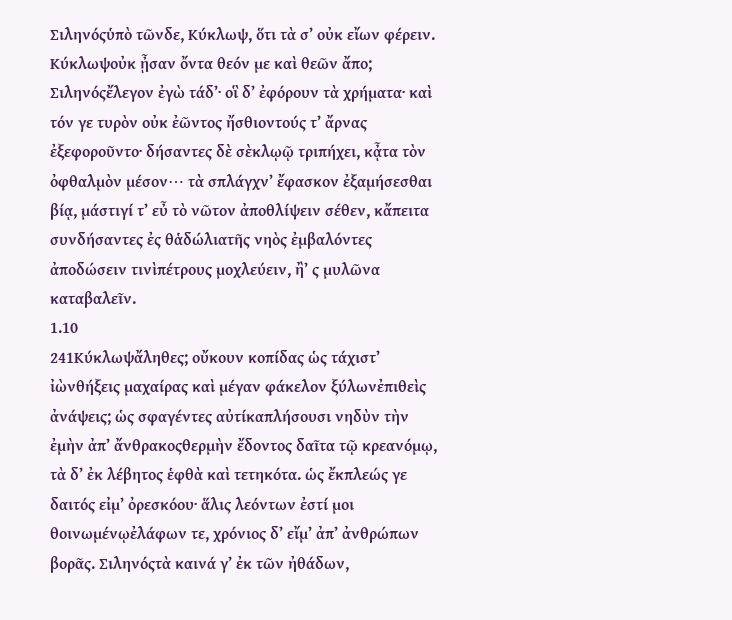Σιληνόςὑπὸ τῶνδε, Κύκλωψ, ὅτι τὰ σ’ οὐκ εἴων φέρειν. Κύκλωψοὐκ ᾖσαν ὄντα θεόν με καὶ θεῶν ἄπο; Σιληνόςἔλεγον ἐγὼ τάδ’· οἳ δ’ ἐφόρουν τὰ χρήματα· καὶ τόν γε τυρὸν οὐκ ἐῶντος ἤσθιοντούς τ’ ἄρνας ἐξεφοροῦντο· δήσαντες δὲ σὲκλῳῷ τριπήχει, κᾆτα τὸν ὀφθαλμὸν μέσον⋯ τὰ σπλάγχν’ ἔφασκον ἐξαμήσεσθαι βίᾳ, μάστιγί τ’ εὖ τὸ νῶτον ἀποθλίψειν σέθεν, κἄπειτα συνδήσαντες ἐς θἁδώλιατῆς νηὸς ἐμβαλόντες ἀποδώσειν τινὶπέτρους μοχλεύειν, ἢ’ ς μυλῶνα καταβαλεῖν.
1.10
241Κύκλωψἄληθες; οὔκουν κοπίδας ὡς τάχιστ’ ἰὼνθήξεις μαχαίρας καὶ μέγαν φάκελον ξύλωνἐπιθεὶς ἀνάψεις; ὡς σφαγέντες αὐτίκαπλήσουσι νηδὺν τὴν ἐμὴν ἀπ’ ἄνθρακοςθερμὴν ἔδοντος δαῖτα τῷ κρεανόμῳ, τὰ δ’ ἐκ λέβητος ἑφθὰ καὶ τετηκότα. ὡς ἔκπλεώς γε δαιτός εἰμ’ ὀρεσκόου· ἅλις λεόντων ἐστί μοι θοινωμένῳἐλάφων τε, χρόνιος δ’ εἴμ’ ἀπ’ ἀνθρώπων βορᾶς. Σιληνόςτὰ καινά γ’ ἐκ τῶν ἠθάδων,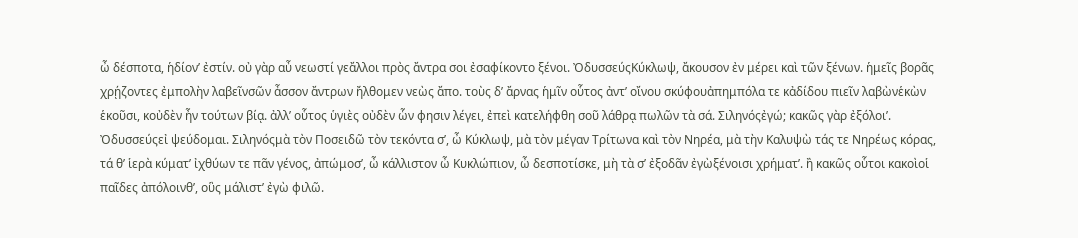ὦ δέσποτα, ἡδίον’ ἐστίν. οὐ γὰρ αὖ νεωστί γεἄλλοι πρὸς ἄντρα σοι ἐσαφίκοντο ξένοι. ὈδυσσεύςΚύκλωψ, ἄκουσον ἐν μέρει καὶ τῶν ξένων. ἡμεῖς βορᾶς χρῄζοντες ἐμπολὴν λαβεῖνσῶν ἆσσον ἄντρων ἤλθομεν νεὼς ἄπο. τοὺς δ’ ἄρνας ἡμῖν οὗτος ἀντ’ οἴνου σκύφουἀπημπόλα τε κἀδίδου πιεῖν λαβὼνἑκὼν ἑκοῦσι, κοὐδὲν ἦν τούτων βίᾳ. ἀλλ’ οὗτος ὑγιὲς οὐδὲν ὧν φησιν λέγει, ἐπεὶ κατελήφθη σοῦ λάθρᾳ πωλῶν τὰ σά. Σιληνόςἐγώ; κακῶς γὰρ ἐξόλοι’. Ὀδυσσεύςεἰ ψεύδομαι. Σιληνόςμὰ τὸν Ποσειδῶ τὸν τεκόντα σ’, ὦ Κύκλωψ, μὰ τὸν μέγαν Τρίτωνα καὶ τὸν Νηρέα, μὰ τὴν Καλυψὼ τάς τε Νηρέως κόρας, τά θ’ ἱερὰ κύματ’ ἰχθύων τε πᾶν γένος, ἀπώμοσ’, ὦ κάλλιστον ὦ Κυκλώπιον, ὦ δεσποτίσκε, μὴ τὰ σ’ ἐξοδᾶν ἐγὼξένοισι χρήματ’. ἢ κακῶς οὗτοι κακοὶοἱ παῖδες ἀπόλοινθ’, οὓς μάλιστ’ ἐγὼ φιλῶ.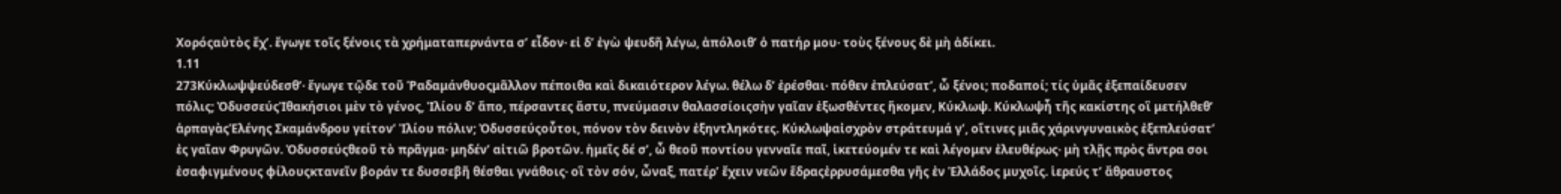Χορόςαὐτὸς ἔχ’. ἔγωγε τοῖς ξένοις τὰ χρήματαπερνάντα σ’ εἶδον· εἰ δ’ ἐγὼ ψευδῆ λέγω, ἀπόλοιθ’ ὁ πατήρ μου· τοὺς ξένους δὲ μὴ ἀδίκει.
1.11
273Κύκλωψψεύδεσθ’· ἔγωγε τῷδε τοῦ Ῥαδαμάνθυοςμᾶλλον πέποιθα καὶ δικαιότερον λέγω. θέλω δ’ ἐρέσθαι· πόθεν ἐπλεύσατ’, ὦ ξένοι; ποδαποί; τίς ὑμᾶς ἐξεπαίδευσεν πόλις; ὈδυσσεύςἸθακήσιοι μὲν τὸ γένος, Ἰλίου δ’ ἄπο, πέρσαντες ἄστυ, πνεύμασιν θαλασσίοιςσὴν γαῖαν ἐξωσθέντες ἥκομεν, Κύκλωψ. Κύκλωψἦ τῆς κακίστης οἳ μετήλθεθ’ ἁρπαγὰςἙλένης Σκαμάνδρου γείτον’ Ἰλίου πόλιν; Ὀδυσσεύςοὗτοι, πόνον τὸν δεινὸν ἐξηντληκότες. Κύκλωψαἰσχρὸν στράτευμά γ’, οἵτινες μιᾶς χάρινγυναικὸς ἐξεπλεύσατ’ ἐς γαῖαν Φρυγῶν. Ὀδυσσεύςθεοῦ τὸ πρᾶγμα· μηδέν’ αἰτιῶ βροτῶν. ἡμεῖς δέ σ’, ὦ θεοῦ ποντίου γενναῖε παῖ, ἱκετεύομέν τε καὶ λέγομεν ἐλευθέρως· μὴ τλῇς πρὸς ἄντρα σοι ἐσαφιγμένους φίλουςκτανεῖν βοράν τε δυσσεβῆ θέσθαι γνάθοις· οἳ τὸν σόν, ὦναξ, πατέρ’ ἔχειν νεῶν ἕδραςἐρρυσάμεσθα γῆς ἐν Ἑλλάδος μυχοῖς. ἱερεύς τ’ ἄθραυστος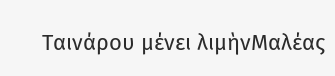Ταινάρου μένει λιμὴνΜαλέας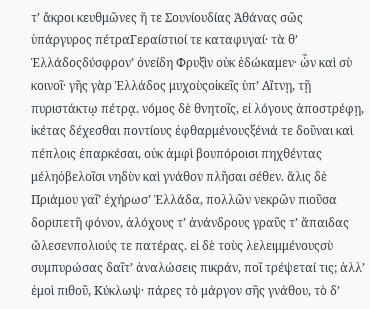τ’ ἄκροι κευθμῶνες ἥ τε Σουνίουδίας Ἀθάνας σῶς ὑπάργυρος πέτραΓεραίστιοί τε καταφυγαί· τὰ θ’ Ἑλλάδοςδύσφρον’ ὀνείδη Φρυξὶν οὐκ ἐδώκαμεν· ὧν καὶ σὺ κοινοῖ· γῆς γὰρ Ἑλλάδος μυχοὺςοἰκεῖς ὑπ’ Αἴτνῃ, τῇ πυριστάκτῳ πέτρᾳ. νόμος δὲ θνητοῖς, εἰ λόγους ἀποστρέφῃ, ἱκέτας δέχεσθαι ποντίους ἐφθαρμένουςξένιά τε δοῦναι καὶ πέπλοις ἐπαρκέσαι, οὐκ ἀμφὶ βουπόροισι πηχθέντας μέληὀβελοῖσι νηδὺν καὶ γνάθον πλῆσαι σέθεν. ἅλις δὲ Πριάμου γαῖ’ ἐχήρωσ’ Ἑλλάδα, πολλῶν νεκρῶν πιοῦσα δοριπετῆ φόνον, ἀλόχους τ’ ἀνάνδρους γραῦς τ’ ἄπαιδας ὤλεσενπολιούς τε πατέρας. εἰ δὲ τοὺς λελειμμένουςσὺ συμπυρώσας δαῖτ’ ἀναλώσεις πικράν, ποῖ τρέψεταί τις; ἀλλ’ ἐμοὶ πιθοῦ, Κύκλωψ· πάρες τὸ μάργον σῆς γνάθου, τὸ δ’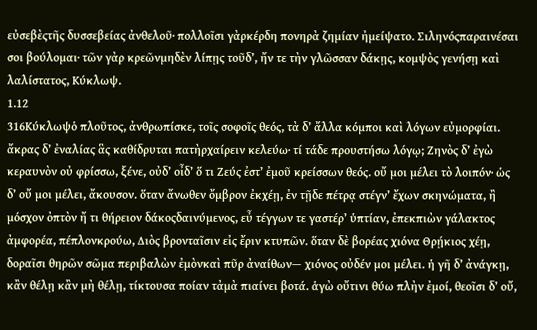εὐσεβὲςτῆς δυσσεβείας ἀνθελοῦ· πολλοῖσι γὰρκέρδη πονηρὰ ζημίαν ἠμείψατο. Σιληνόςπαραινέσαι σοι βούλομαι· τῶν γὰρ κρεῶνμηδὲν λίπῃς τοῦδ’, ἤν τε τὴν γλῶσσαν δάκῃς, κομψὸς γενήσῃ καὶ λαλίστατος, Κύκλωψ.
1.12
316Κύκλωψὁ πλοῦτος, ἀνθρωπίσκε, τοῖς σοφοῖς θεός, τὰ δ’ ἄλλα κόμποι καὶ λόγων εὐμορφίαι. ἄκρας δ’ ἐναλίας ἃς καθίδρυται πατὴρχαίρειν κελεύω· τί τάδε προυστήσω λόγῳ; Ζηνὸς δ’ ἐγὼ κεραυνὸν οὐ φρίσσω, ξένε, οὐδ’ οἶδ’ ὅ τι Ζεύς ἐστ’ ἐμοῦ κρείσσων θεός. οὔ μοι μέλει τὸ λοιπόν· ὡς δ’ οὔ μοι μέλει, ἄκουσον. ὅταν ἄνωθεν ὄμβρον ἐκχέῃ, ἐν τῇδε πέτρᾳ στέγν’ ἔχων σκηνώματα, ἢ μόσχον ὀπτὸν ἤ τι θήρειον δάκοςδαινύμενος, εὖ τέγγων τε γαστέρ’ ὑπτίαν, ἐπεκπιὼν γάλακτος ἀμφορέα, πέπλονκρούω, Διὸς βρονταῖσιν εἰς ἔριν κτυπῶν. ὅταν δὲ βορέας χιόνα Θρῄκιος χέῃ, δοραῖσι θηρῶν σῶμα περιβαλὼν ἐμὸνκαὶ πῦρ ἀναίθων— χιόνος οὐδέν μοι μέλει. ἡ γῆ δ’ ἀνάγκῃ, κἂν θέλῃ κἂν μὴ θέλῃ, τίκτουσα ποίαν τἀμὰ πιαίνει βοτά. ἁγὼ οὔτινι θύω πλὴν ἐμοί, θεοῖσι δ’ οὔ,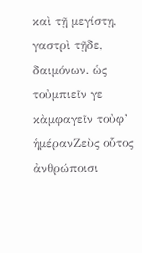καὶ τῇ μεγίστῃ, γαστρὶ τῇδε, δαιμόνων. ὡς τοὐμπιεῖν γε κὰμφαγεῖν τοὐφ’ ἡμέρανΖεὺς οὗτος ἀνθρώποισι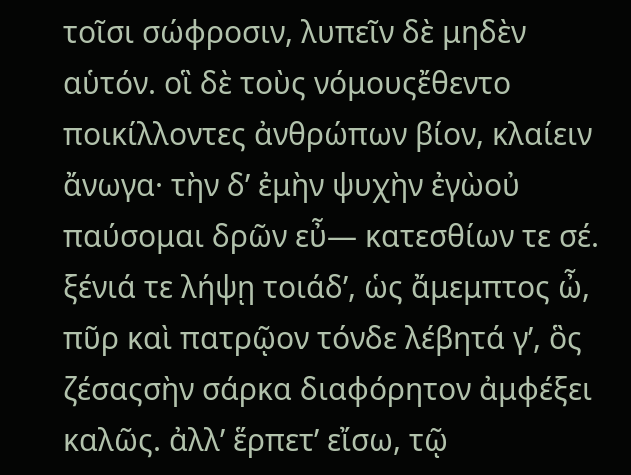τοῖσι σώφροσιν, λυπεῖν δὲ μηδὲν αὑτόν. οἳ δὲ τοὺς νόμουςἔθεντο ποικίλλοντες ἀνθρώπων βίον, κλαίειν ἄνωγα· τὴν δ’ ἐμὴν ψυχὴν ἐγὼοὐ παύσομαι δρῶν εὖ— κατεσθίων τε σέ. ξένιά τε λήψῃ τοιάδ’, ὡς ἄμεμπτος ὦ, πῦρ καὶ πατρῷον τόνδε λέβητά γ’, ὃς ζέσαςσὴν σάρκα διαφόρητον ἀμφέξει καλῶς. ἀλλ’ ἕρπετ’ εἴσω, τῷ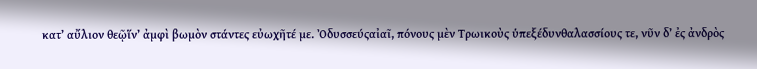κατ’ αὔλιον θεῷἵν’ ἀμφὶ βωμὸν στάντες εὐωχῆτέ με. Ὀδυσσεύςαἰαῖ, πόνους μὲν Τρωικοὺς ὑπεξέδυνθαλασσίους τε, νῦν δ’ ἐς ἀνδρὸς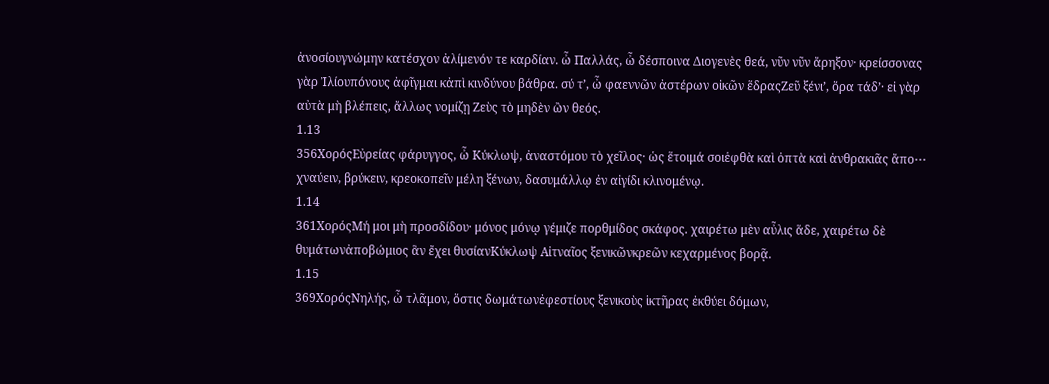ἀνοσίουγνώμην κατέσχον ἀλίμενόν τε καρδίαν. ὦ Παλλάς, ὦ δέσποινα Διογενὲς θεά, νῦν νῦν ἄρηξον· κρείσσονας γὰρ Ἰλίουπόνους ἀφῖγμαι κἀπὶ κινδύνου βάθρα. σύ τ’, ὦ φαεννῶν ἀστέρων οἰκῶν ἕδραςΖεῦ ξένι’, ὅρα τάδ’· εἰ γὰρ αὐτὰ μὴ βλέπεις, ἄλλως νομίζῃ Ζεὺς τὸ μηδὲν ὢν θεός.
1.13
356ΧορόςΕὐρείας φάρυγγος, ὦ Κύκλωψ, ἀναστόμου τὸ χεῖλος· ὡς ἕτοιμά σοιἑφθὰ καὶ ὀπτὰ καὶ ἀνθρακιᾶς ἄπο⋯ χναύειν, βρύκειν, κρεοκοπεῖν μέλη ξένων, δασυμάλλῳ ἐν αἰγίδι κλινομένῳ.
1.14
361ΧορόςΜή μοι μὴ προσδίδου· μόνος μόνῳ γέμιζε πορθμίδος σκάφος. χαιρέτω μὲν αὖλις ἅδε, χαιρέτω δὲ θυμάτωνἀποβώμιος ἃν ἔχει θυσίανΚύκλωψ Αἰτναῖος ξενικῶνκρεῶν κεχαρμένος βορᾷ.
1.15
369ΧορόςΝηλής, ὦ τλᾶμον, ὅστις δωμάτωνἐφεστίους ξενικοὺς ἱκτῆρας ἐκθύει δόμων,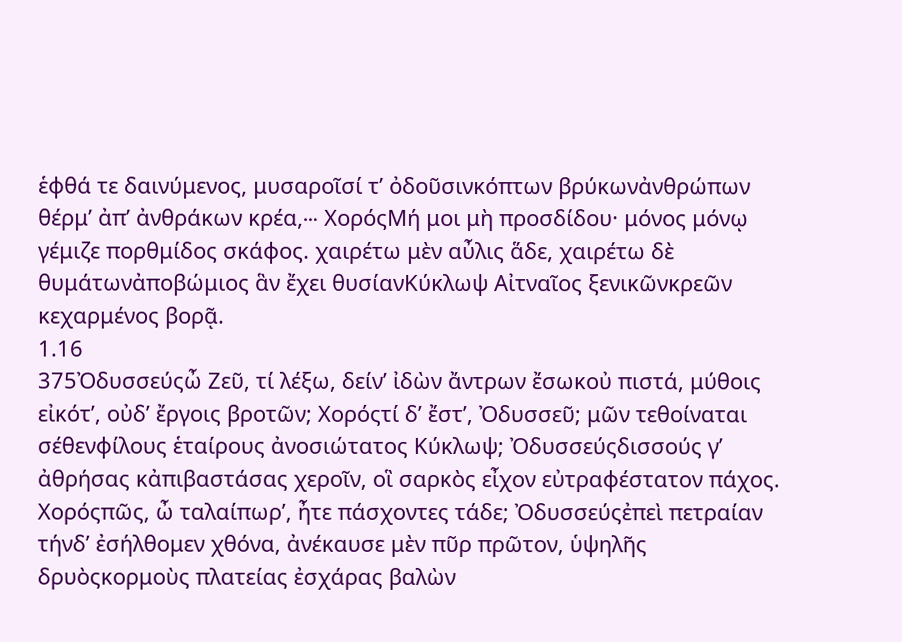ἑφθά τε δαινύμενος, μυσαροῖσί τ’ ὀδοῦσινκόπτων βρύκωνἀνθρώπων θέρμ’ ἀπ’ ἀνθράκων κρέα,⋯ ΧορόςΜή μοι μὴ προσδίδου· μόνος μόνῳ γέμιζε πορθμίδος σκάφος. χαιρέτω μὲν αὖλις ἅδε, χαιρέτω δὲ θυμάτωνἀποβώμιος ἃν ἔχει θυσίανΚύκλωψ Αἰτναῖος ξενικῶνκρεῶν κεχαρμένος βορᾷ.
1.16
375Ὀδυσσεύςὦ Ζεῦ, τί λέξω, δείν’ ἰδὼν ἄντρων ἔσωκοὐ πιστά, μύθοις εἰκότ’, οὐδ’ ἔργοις βροτῶν; Χορόςτί δ’ ἔστ’, Ὀδυσσεῦ; μῶν τεθοίναται σέθενφίλους ἑταίρους ἀνοσιώτατος Κύκλωψ; Ὀδυσσεύςδισσούς γ’ ἀθρήσας κἀπιβαστάσας χεροῖν, οἳ σαρκὸς εἶχον εὐτραφέστατον πάχος. Χορόςπῶς, ὦ ταλαίπωρ’, ἦτε πάσχοντες τάδε; Ὀδυσσεύςἐπεὶ πετραίαν τήνδ’ ἐσήλθομεν χθόνα, ἀνέκαυσε μὲν πῦρ πρῶτον, ὑψηλῆς δρυὸςκορμοὺς πλατείας ἐσχάρας βαλὼν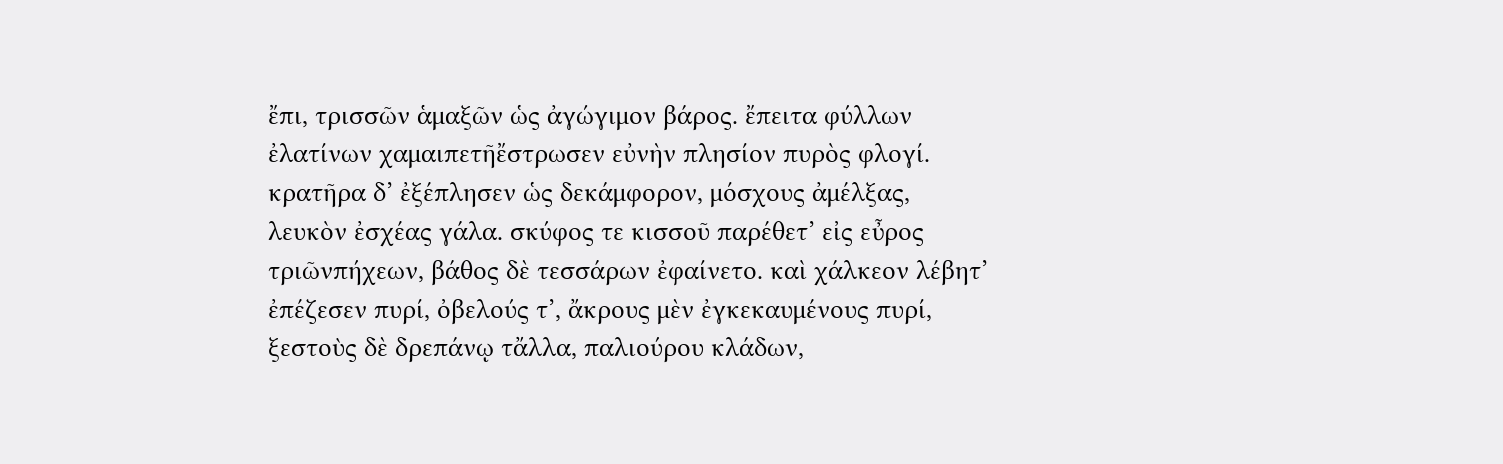ἔπι, τρισσῶν ἁμαξῶν ὡς ἀγώγιμον βάρος. ἔπειτα φύλλων ἐλατίνων χαμαιπετῆἔστρωσεν εὐνὴν πλησίον πυρὸς φλογί. κρατῆρα δ’ ἐξέπλησεν ὡς δεκάμφορον, μόσχους ἀμέλξας, λευκὸν ἐσχέας γάλα. σκύφος τε κισσοῦ παρέθετ’ εἰς εὖρος τριῶνπήχεων, βάθος δὲ τεσσάρων ἐφαίνετο. καὶ χάλκεον λέβητ’ ἐπέζεσεν πυρί, ὀβελούς τ’, ἄκρους μὲν ἐγκεκαυμένους πυρί, ξεστοὺς δὲ δρεπάνῳ τἄλλα, παλιούρου κλάδων,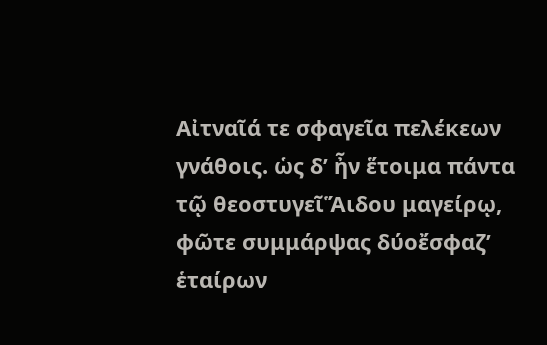Αἰτναῖά τε σφαγεῖα πελέκεων γνάθοις. ὡς δ’ ἦν ἕτοιμα πάντα τῷ θεοστυγεῖἍιδου μαγείρῳ, φῶτε συμμάρψας δύοἔσφαζ’ ἑταίρων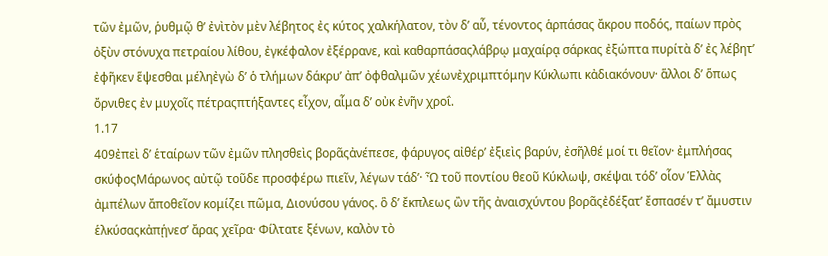τῶν ἐμῶν, ῥυθμῷ θ’ ἐνὶτὸν μὲν λέβητος ἐς κύτος χαλκήλατον, τὸν δ’ αὖ, τένοντος ἁρπάσας ἄκρου ποδός, παίων πρὸς ὀξὺν στόνυχα πετραίου λίθου, ἐγκέφαλον ἐξέρρανε, καὶ καθαρπάσαςλάβρῳ μαχαίρᾳ σάρκας ἐξώπτα πυρίτὰ δ’ ἐς λέβητ’ ἐφῆκεν ἕψεσθαι μέληἐγὼ δ’ ὁ τλήμων δάκρυ’ ἀπ’ ὀφθαλμῶν χέωνἐχριμπτόμην Κύκλωπι κἀδιακόνουν· ἅλλοι δ’ ὅπως ὄρνιθες ἐν μυχοῖς πέτραςπτήξαντες εἶχον, αἷμα δ’ οὐκ ἐνῆν χροΐ.
1.17
409ἐπεὶ δ’ ἑταίρων τῶν ἐμῶν πλησθεὶς βορᾶςἀνέπεσε, φάρυγος αἰθέρ’ ἐξιεὶς βαρύν, ἐσῆλθέ μοί τι θεῖον· ἐμπλήσας σκύφοςΜάρωνος αὐτῷ τοῦδε προσφέρω πιεῖν, λέγων τάδ’· Ὦ τοῦ ποντίου θεοῦ Κύκλωψ, σκέψαι τόδ’ οἷον Ἑλλὰς ἀμπέλων ἄποθεῖον κομίζει πῶμα, Διονύσου γάνος. ὃ δ’ ἔκπλεως ὢν τῆς ἀναισχύντου βορᾶςἐδέξατ’ ἔσπασέν τ’ ἄμυστιν ἑλκύσαςκἀπῄνεσ’ ἄρας χεῖρα· Φίλτατε ξένων, καλὸν τὸ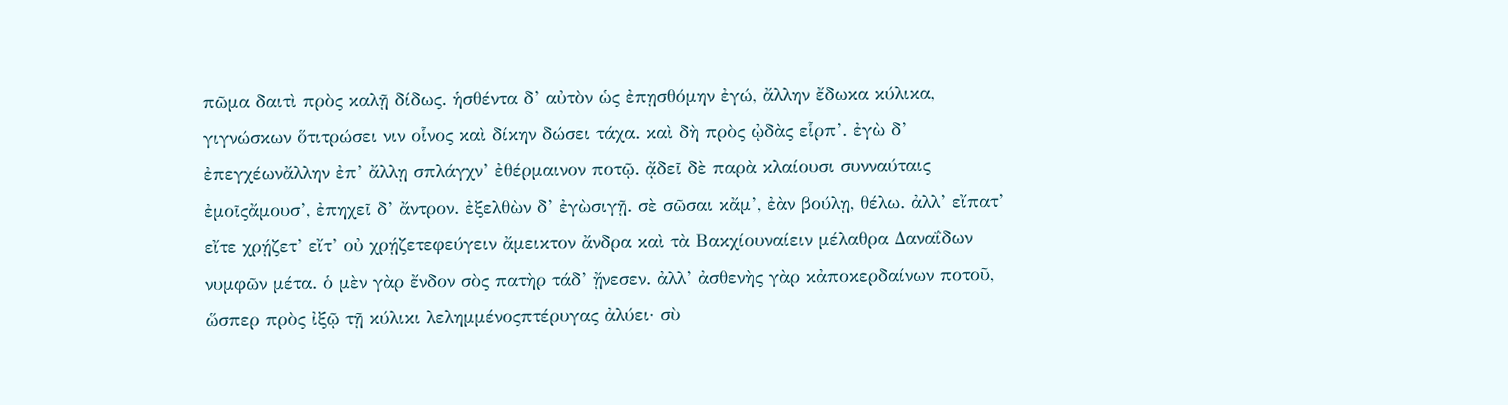πῶμα δαιτὶ πρὸς καλῇ δίδως. ἡσθέντα δ’ αὐτὸν ὡς ἐπῃσθόμην ἐγώ, ἄλλην ἔδωκα κύλικα, γιγνώσκων ὅτιτρώσει νιν οἷνος καὶ δίκην δώσει τάχα. καὶ δὴ πρὸς ᾠδὰς εἷρπ’. ἐγὼ δ’ ἐπεγχέωνἄλλην ἐπ’ ἄλλῃ σπλάγχν’ ἐθέρμαινον ποτῷ. ᾄδεῖ δὲ παρὰ κλαίουσι συνναύταις ἐμοῖςἄμουσ’, ἐπηχεῖ δ’ ἄντρον. ἐξελθὼν δ’ ἐγὼσιγῇ. σὲ σῶσαι κἄμ’, ἐὰν βούλῃ, θέλω. ἀλλ’ εἴπατ’ εἴτε χρῄζετ’ εἴτ’ οὐ χρῄζετεφεύγειν ἄμεικτον ἄνδρα καὶ τὰ Βακχίουναίειν μέλαθρα Δαναΐδων νυμφῶν μέτα. ὁ μὲν γὰρ ἔνδον σὸς πατὴρ τάδ’ ᾔνεσεν. ἀλλ’ ἀσθενὴς γὰρ κἀποκερδαίνων ποτοῦ, ὥσπερ πρὸς ἰξῷ τῇ κύλικι λελημμένοςπτέρυγας ἀλύει· σὺ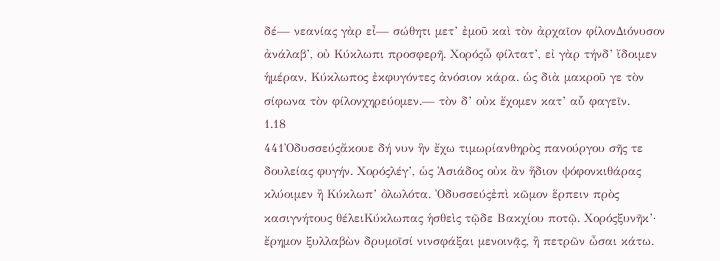δέ— νεανίας γὰρ εἶ— σώθητι μετ’ ἐμοῦ καὶ τὸν ἀρχαῖον φίλονΔιόνυσον ἀνάλαβ’, οὐ Κύκλωπι προσφερῆ. Χορόςὦ φίλτατ’, εἰ γὰρ τήνδ’ ἴδοιμεν ἡμέραν, Κύκλωπος ἐκφυγόντες ἀνόσιον κάρα. ὡς διὰ μακροῦ γε τὸν σίφωνα τὸν φίλονχηρεύομεν.— τὸν δ’ οὐκ ἔχομεν κατ’ αὗ φαγεῖν.
1.18
441Ὀδυσσεύςἄκουε δή νυν ἣν ἔχω τιμωρίανθηρὸς πανούργου σῆς τε δουλείας φυγήν. Χορόςλέγ’, ὡς Ἀσιάδος οὐκ ἂν ἥδιον ψόφονκιθάρας κλύοιμεν ἢ Κύκλωπ’ ὀλωλότα. Ὀδυσσεύςἐπὶ κῶμον ἕρπειν πρὸς κασιγνήτους θέλειΚύκλωπας ἡσθεὶς τῷδε Βακχίου ποτῷ. Χορόςξυνῆκ’· ἔρημον ξυλλαβὼν δρυμοῖσί νινσφάξαι μενοινᾷς, ἢ πετρῶν ὦσαι κάτω.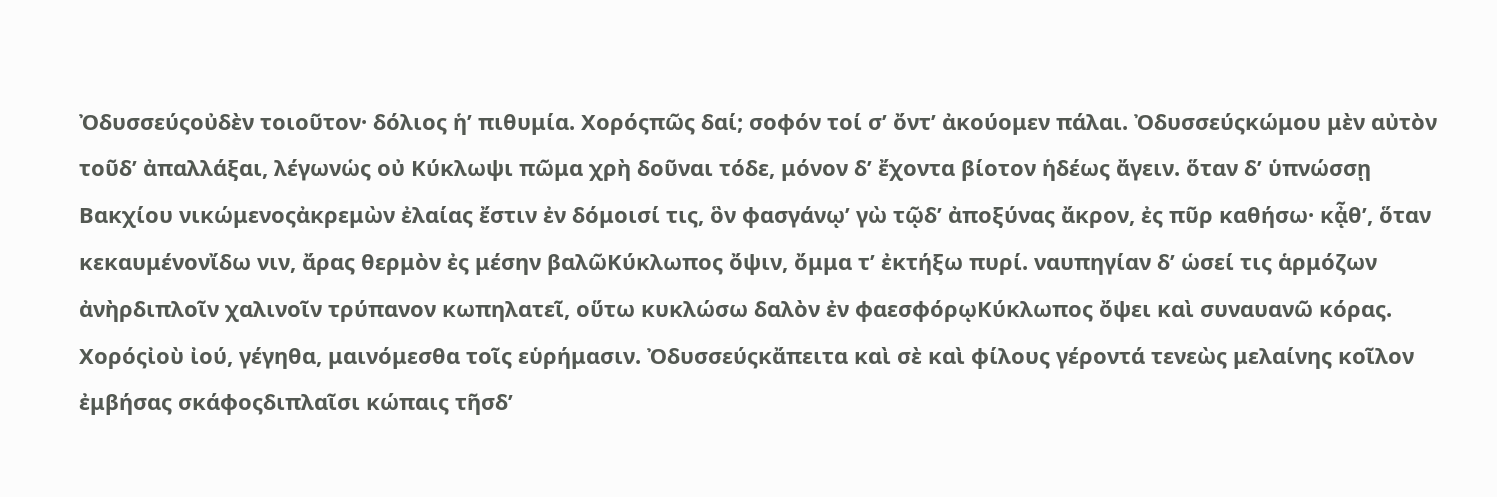Ὀδυσσεύςοὐδὲν τοιοῦτον· δόλιος ἡ’ πιθυμία. Χορόςπῶς δαί; σοφόν τοί σ’ ὄντ’ ἀκούομεν πάλαι. Ὀδυσσεύςκώμου μὲν αὐτὸν τοῦδ’ ἀπαλλάξαι, λέγωνὡς οὐ Κύκλωψι πῶμα χρὴ δοῦναι τόδε, μόνον δ’ ἔχοντα βίοτον ἡδέως ἄγειν. ὅταν δ’ ὑπνώσσῃ Βακχίου νικώμενοςἀκρεμὼν ἐλαίας ἔστιν ἐν δόμοισί τις, ὃν φασγάνῳ’ γὼ τῷδ’ ἀποξύνας ἄκρον, ἐς πῦρ καθήσω· κᾆθ’, ὅταν κεκαυμένονἴδω νιν, ἄρας θερμὸν ἐς μέσην βαλῶΚύκλωπος ὄψιν, ὄμμα τ’ ἐκτήξω πυρί. ναυπηγίαν δ’ ὡσεί τις ἁρμόζων ἀνὴρδιπλοῖν χαλινοῖν τρύπανον κωπηλατεῖ, οὕτω κυκλώσω δαλὸν ἐν φαεσφόρῳΚύκλωπος ὄψει καὶ συναυανῶ κόρας. Χορόςἰοὺ ἰού, γέγηθα, μαινόμεσθα τοῖς εὑρήμασιν. Ὀδυσσεύςκἄπειτα καὶ σὲ καὶ φίλους γέροντά τενεὼς μελαίνης κοῖλον ἐμβήσας σκάφοςδιπλαῖσι κώπαις τῆσδ’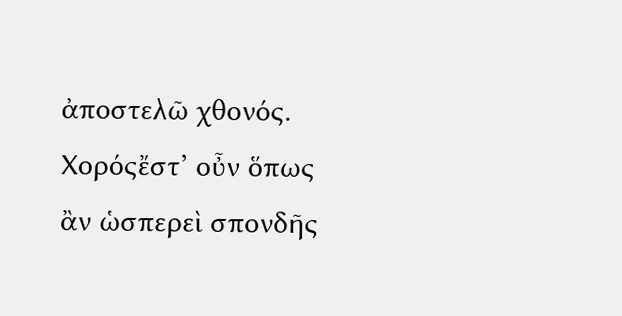ἀποστελῶ χθονός. Χορόςἔστ’ οὖν ὅπως ἂν ὡσπερεὶ σπονδῆς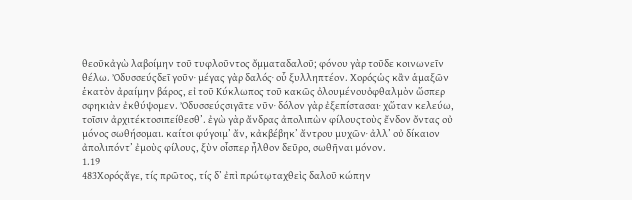θεοῦκἀγὼ λαβοίμην τοῦ τυφλοῦντος ὄμματαδαλοῦ; φόνου γὰρ τοῦδε κοινωνεῖν θέλω. Ὀδυσσεύςδεῖ γοῦν· μέγας γὰρ δαλός· οὗ ξυλληπτέον. Χορόςὡς κἂν ἁμαξῶν ἑκατὸν ἀραίμην βάρος, εἰ τοῦ Κύκλωπος τοῦ κακῶς ὀλουμένουὀφθαλμὸν ὥσπερ σφηκιὰν ἐκθύψομεν. Ὀδυσσεύςσιγᾶτε νῦν· δόλον γὰρ ἐξεπίστασαι· χὥταν κελεύω, τοῖσιν ἀρχιτέκτοσιπείθεσθ’. ἐγὼ γὰρ ἄνδρας ἀπολιπὼν φίλουςτοὺς ἔνδον ὄντας οὐ μόνος σωθήσομαι. καίτοι φύγοιμ’ ἄν, κἀκβέβηκ’ ἄντρου μυχῶν· ἀλλ’ οὐ δίκαιον ἀπολιπόντ’ ἐμοὺς φίλους, ξὺν οἷσπερ ἦλθον δεῦρο, σωθῆναι μόνον.
1.19
483Χορόςἄγε, τίς πρῶτος, τίς δ’ ἐπὶ πρώτῳταχθεὶς δαλοῦ κώπην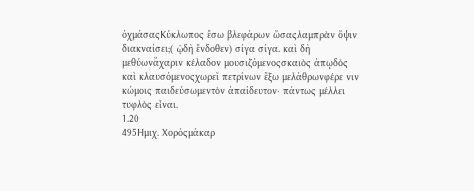ὀχμάσαςΚύκλωπος ἔσω βλεφάρων ὤσαςλαμπρὰν ὄψιν διακναίσει;( ᾠδὴ ἔνδοθεν) σίγα σίγα. καὶ δὴ μεθύωνἄχαριν κέλαδον μουσιζόμενοςσκαιὸς ἀπῳδὸς καὶ κλαυσόμενοςχωρεῖ πετρίνων ἔξω μελάθρωνφέρε νιν κώμοις παιδεύσωμεντὸν ἀπαίδευτον· πάντως μέλλει τυφλὸς εἶναι.
1.20
495Ημιχ. Χορόςμάκαρ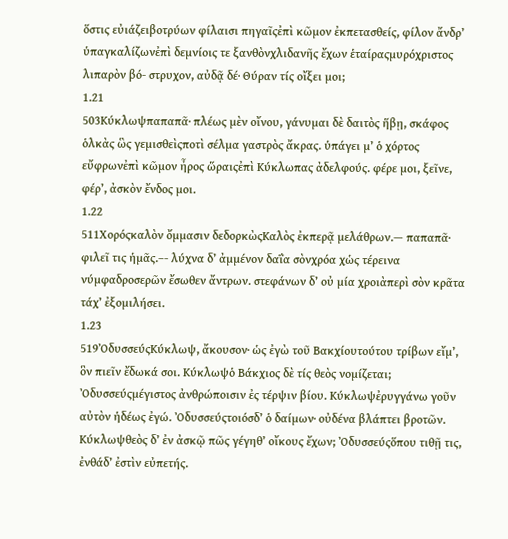ὅστις εὐιάζειβοτρύων φίλαισι πηγαῖςἐπὶ κῶμον ἐκπετασθείς, φίλον ἄνδρ’ ὑπαγκαλίζωνἐπὶ δεμνίοις τε ξανθὸνχλιδανῆς ἔχων ἑταίραςμυρόχριστος λιπαρὸν βό- στρυχον, αὐδᾷ δέ· Θύραν τίς οἴξει μοι;
1.21
503Κύκλωψπαπαπᾶ· πλέως μὲν οἴνου, γάνυμαι δὲ δαιτὸς ἥβῃ, σκάφος ὁλκὰς ὣς γεμισθεὶςποτὶ σέλμα γαστρὸς ἄκρας. ὑπάγει μ’ ὁ χόρτος εὔφρωνἐπὶ κῶμον ἦρος ὥραιςἐπὶ Κύκλωπας ἀδελφούς. φέρε μοι, ξεῖνε, φέρ’, ἀσκὸν ἔνδος μοι.
1.22
511Χορόςκαλὸν ὄμμασιν δεδορκὼςΚαλὸς ἐκπερᾷ μελάθρων.— παπαπᾶ· φιλεῖ τις ἡμᾶς.–- λύχνα δ’ ἀμμένον δαΐα σὸνχρόα χὡς τέρεινα νύμφαδροσερῶν ἔσωθεν ἄντρων. στεφάνων δ’ οὐ μία χροιὰπερὶ σὸν κρᾶτα τάχ’ ἐξομιλήσει.
1.23
519ὈδυσσεύςΚύκλωψ, ἄκουσον· ὡς ἐγὼ τοῦ Βακχίουτούτου τρίβων εἴμ’, ὃν πιεῖν ἔδωκά σοι. Κύκλωψὁ Βάκχιος δὲ τίς θεὸς νομίζεται; Ὀδυσσεύςμέγιστος ἀνθρώποισιν ἐς τέρψιν βίου. Κύκλωψἐρυγγάνω γοῦν αὐτὸν ἡδέως ἐγώ. Ὀδυσσεύςτοιόσδ’ ὁ δαίμων· οὐδένα βλάπτει βροτῶν. Κύκλωψθεὸς δ’ ἐν ἀσκῷ πῶς γέγηθ’ οἴκους ἔχων; Ὀδυσσεύςὅπου τιθῇ τις, ἐνθάδ’ ἐστὶν εὐπετής.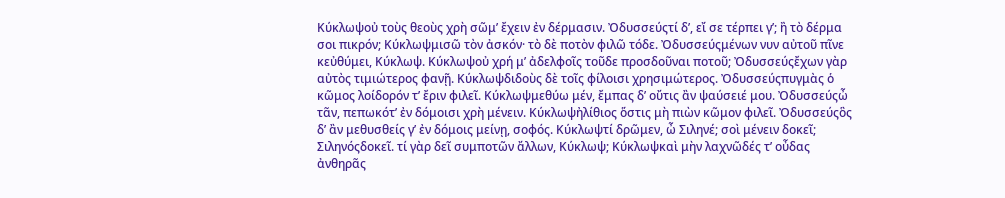Κύκλωψοὐ τοὺς θεοὺς χρὴ σῶμ’ ἔχειν ἐν δέρμασιν. Ὀδυσσεύςτί δ’, εἴ σε τέρπει γ’; ἢ τὸ δέρμα σοι πικρόν; Κύκλωψμισῶ τὸν ἀσκόν· τὸ δὲ ποτὸν φιλῶ τόδε. Ὀδυσσεύςμένων νυν αὐτοῦ πῖνε κεὐθύμει, Κύκλωψ. Κύκλωψοὐ χρή μ’ ἀδελφοῖς τοῦδε προσδοῦναι ποτοῦ; Ὀδυσσεύςἔχων γὰρ αὐτὸς τιμιώτερος φανῇ. Κύκλωψδιδοὺς δὲ τοῖς φίλοισι χρησιμώτερος. Ὀδυσσεύςπυγμὰς ὁ κῶμος λοίδορόν τ’ ἔριν φιλεῖ. Κύκλωψμεθύω μέν, ἔμπας δ’ οὔτις ἂν ψαύσειέ μου. Ὀδυσσεύςὦ τᾶν, πεπωκότ’ ἐν δόμοισι χρὴ μένειν. Κύκλωψἠλίθιος ὅστις μὴ πιὼν κῶμον φιλεῖ. Ὀδυσσεύςὃς δ’ ἂν μεθυσθείς γ’ ἐν δόμοις μείνῃ, σοφός. Κύκλωψτί δρῶμεν, ὦ Σιληνέ; σοὶ μένειν δοκεῖ; Σιληνόςδοκεῖ. τί γὰρ δεῖ συμποτῶν ἄλλων, Κύκλωψ; Κύκλωψκαὶ μὴν λαχνῶδές τ’ οὖδας ἀνθηρᾶς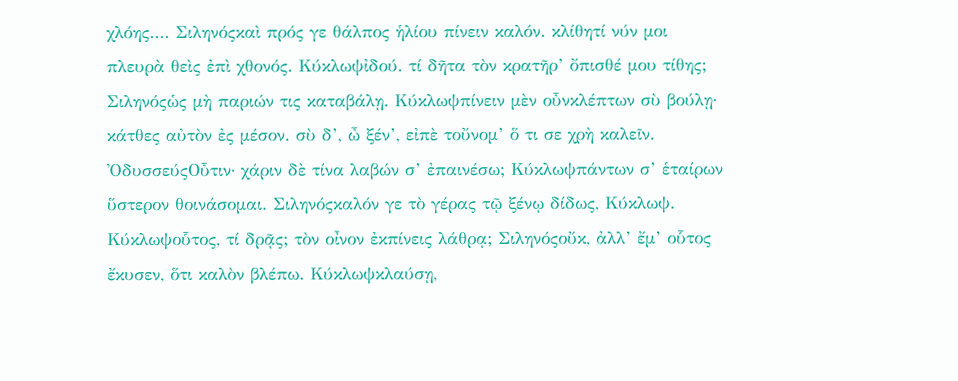χλόης.... Σιληνόςκαὶ πρός γε θάλπος ἡλίου πίνειν καλόν. κλίθητί νύν μοι πλευρὰ θεὶς ἐπὶ χθονός. Κύκλωψἰδού. τί δῆτα τὸν κρατῆρ’ ὄπισθέ μου τίθης; Σιληνόςὡς μὴ παριών τις καταβάλῃ. Κύκλωψπίνειν μὲν οὖνκλέπτων σὺ βούλῃ· κάτθες αὐτὸν ἐς μέσον. σὺ δ’, ὦ ξέν’, εἰπὲ τοὔνομ’ ὅ τι σε χρὴ καλεῖν. ὈδυσσεύςΟὖτιν· χάριν δὲ τίνα λαβών σ’ ἐπαινέσω; Κύκλωψπάντων σ’ ἑταίρων ὕστερον θοινάσομαι. Σιληνόςκαλόν γε τὸ γέρας τῷ ξένῳ δίδως, Κύκλωψ. Κύκλωψοὗτος, τί δρᾷς; τὸν οἶνον ἐκπίνεις λάθρᾳ; Σιληνόςοὔκ, ἀλλ’ ἔμ’ οὗτος ἔκυσεν, ὅτι καλὸν βλέπω. Κύκλωψκλαύσῃ,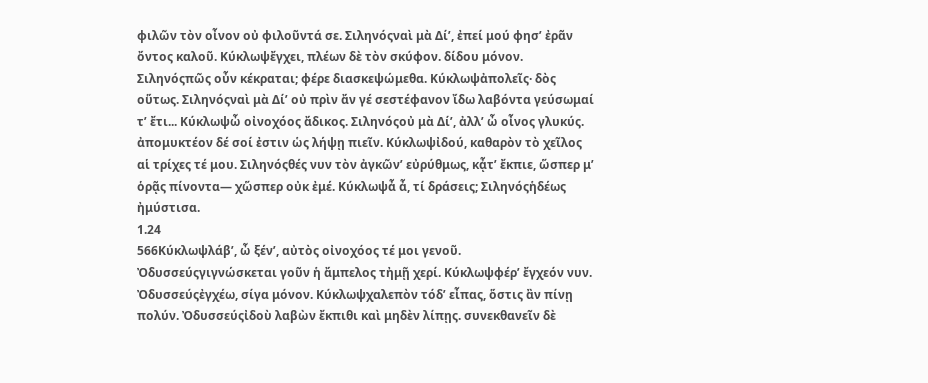φιλῶν τὸν οἶνον οὐ φιλοῦντά σε. Σιληνόςναὶ μὰ Δί’, ἐπεί μού φησ’ ἐρᾶν ὄντος καλοῦ. Κύκλωψἔγχει, πλέων δὲ τὸν σκύφον. δίδου μόνον. Σιληνόςπῶς οὖν κέκραται; φέρε διασκεψώμεθα. Κύκλωψἀπολεῖς· δὸς οὕτως. Σιληνόςναὶ μὰ Δί’ οὐ πρὶν ἄν γέ σεστέφανον ἴδω λαβόντα γεύσωμαί τ’ ἔτι... Κύκλωψὦ οἰνοχόος ἄδικος. Σιληνόςοὐ μὰ Δί’, ἀλλ’ ὦ οἶνος γλυκύς. ἀπομυκτέον δέ σοί ἐστιν ὡς λήψῃ πιεῖν. Κύκλωψἰδού, καθαρὸν τὸ χεῖλος αἱ τρίχες τέ μου. Σιληνόςθές νυν τὸν ἀγκῶν’ εὐρύθμως, κᾆτ’ ἔκπιε, ὥσπερ μ’ ὁρᾷς πίνοντα— χὥσπερ οὐκ ἐμέ. Κύκλωψἆ ἆ, τί δράσεις; Σιληνόςἡδέως ἠμύστισα.
1.24
566Κύκλωψλάβ’, ὦ ξέν’, αὐτὸς οἰνοχόος τέ μοι γενοῦ. Ὀδυσσεύςγιγνώσκεται γοῦν ἡ ἄμπελος τἠμῇ χερί. Κύκλωψφέρ’ ἔγχεόν νυν. Ὀδυσσεύςἐγχέω, σίγα μόνον. Κύκλωψχαλεπὸν τόδ’ εἶπας, ὅστις ἂν πίνῃ πολύν. Ὀδυσσεύςἰδοὺ λαβὼν ἔκπιθι καὶ μηδὲν λίπῃς. συνεκθανεῖν δὲ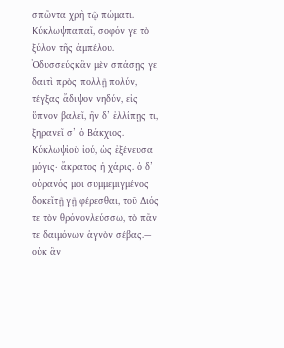σπῶντα χρὴ τῷ πώματι. Κύκλωψπαπαῖ, σοφόν γε τὸ ξύλον τῆς ἀμπέλου. Ὀδυσσεύςκἂν μὲν σπάσῃς γε δαιτὶ πρὸς πολλῇ πολύν, τέγξας ἄδιψον νηδύν, εἰς ὕπνον βαλεῖ, ἢν δ’ ἐλλίπῃς τι, ξηρανεῖ σ’ ὁ Βάκχιος. Κύκλωψἰοὺ ἰού, ὡς ἐξένευσα μόγις· ἄκρατος ἡ χάρις. ὁ δ’ οὐρανός μοι συμμεμιγμένος δοκεῖτῇ γῇ φέρεσθαι, τοῦ Διός τε τὸν θρόνονλεύσσω, τὸ πᾶν τε δαιμόνων ἁγνὸν σέβας.— οὐκ ἂν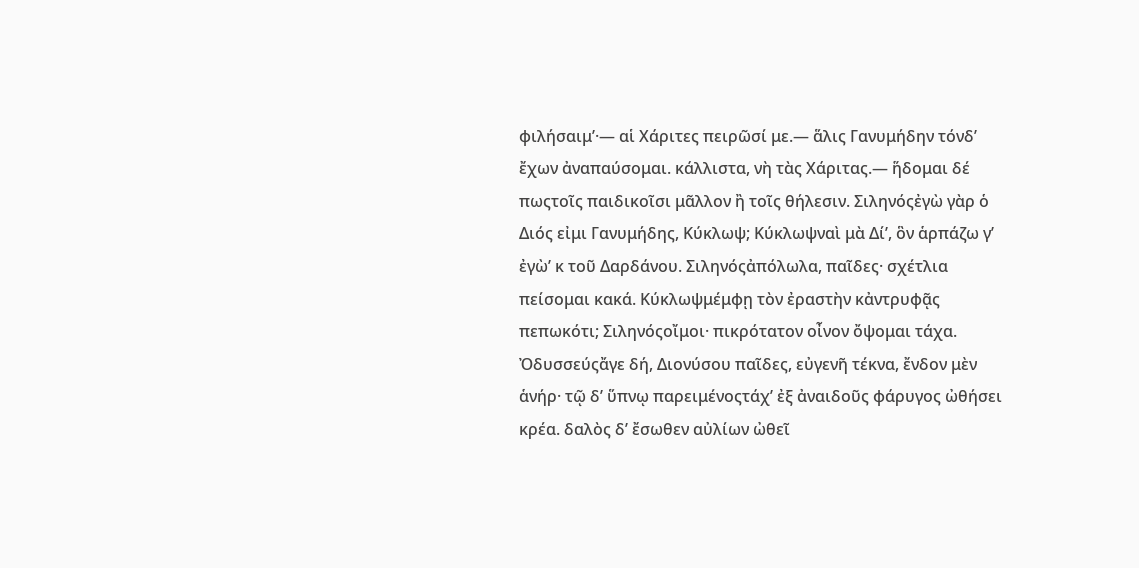φιλήσαιμ’·— αἱ Χάριτες πειρῶσί με.— ἅλις Γανυμήδην τόνδ’ ἔχων ἀναπαύσομαι. κάλλιστα, νὴ τὰς Χάριτας.— ἥδομαι δέ πωςτοῖς παιδικοῖσι μᾶλλον ἢ τοῖς θήλεσιν. Σιληνόςἐγὼ γὰρ ὁ Διός εἰμι Γανυμήδης, Κύκλωψ; Κύκλωψναὶ μὰ Δί’, ὃν ἁρπάζω γ’ ἐγὼ’ κ τοῦ Δαρδάνου. Σιληνόςἀπόλωλα, παῖδες· σχέτλια πείσομαι κακά. Κύκλωψμέμφῃ τὸν ἐραστὴν κἀντρυφᾷς πεπωκότι; Σιληνόςοἴμοι· πικρότατον οἶνον ὄψομαι τάχα. Ὀδυσσεύςἄγε δή, Διονύσου παῖδες, εὐγενῆ τέκνα, ἔνδον μὲν ἁνήρ· τῷ δ’ ὕπνῳ παρειμένοςτάχ’ ἐξ ἀναιδοῦς φάρυγος ὠθήσει κρέα. δαλὸς δ’ ἔσωθεν αὐλίων ὠθεῖ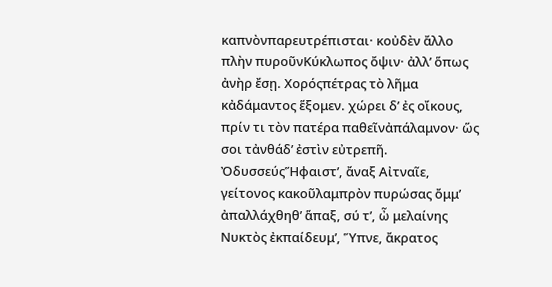καπνὸνπαρευτρέπισται· κοὐδὲν ἄλλο πλὴν πυροῦνΚύκλωπος ὄψιν· ἀλλ’ ὅπως ἀνὴρ ἔσῃ. Χορόςπέτρας τὸ λῆμα κἀδάμαντος ἕξομεν. χώρει δ’ ἐς οἴκους, πρίν τι τὸν πατέρα παθεῖνἀπάλαμνον· ὥς σοι τἀνθάδ’ ἐστὶν εὐτρεπῆ. ὈδυσσεύςἭφαιστ’, ἄναξ Αἰτναῖε, γείτονος κακοῦλαμπρὸν πυρώσας ὄμμ’ ἀπαλλάχθηθ’ ἅπαξ, σύ τ’, ὦ μελαίνης Νυκτὸς ἐκπαίδευμ’, Ὕπνε, ἄκρατος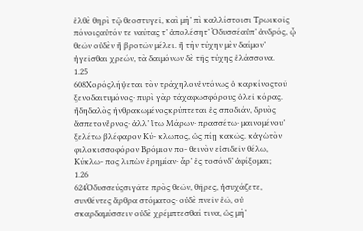ἐλθὲ θηρὶ τῷ θεοστυγεῖ, καὶ μὴ’ πὶ καλλίστοισι Τρωικοῖς πόνοιςαὐτόν τε ναύτας τ’ ἀπολέσητ’ Ὀδυσσέαὑπ’ ἀνδρός, ᾧ θεῶν οὐδὲν ἢ βροτῶν μέλει. ἢ τὴν τύχην μὲν δαίμον’ ἡγεῖσθαι χρεών, τὰ δαιμόνων δὲ τῆς τύχης ἐλάσσονα.
1.25
608Χορόςλήψεται τὸν τράχηλονἐντόνως ὁ καρκίνοςτοῦ ξενοδαιτυμόνος· πυρὶ γὰρ τάχαφωσφόρους ὀλεῖ κόρας. ἤδηδαλὸς ἠνθρακωμένοςκρύπτεται ἐς σποδιάν, δρυὸς ἄσπετονἔρνος· ἀλλ’ ἴτω Μάρων· πρασσέτω· μαινομένου’ ξελέτω βλέφαρον Κύ- κλωπος, ὡς πίῃ κακῶς. κἀγὼτὸν φιλοκισσοφόρον Βρόμιον πο- θεινὸν εἰσιδεῖν θέλω, Κύκλω- πος λιπὼν ἐρημίαν· ἆρ’ ἐς τοσόνδ’ ἀφίξομαι;
1.26
624Ὀδυσσεύςσιγᾶτε πρὸς θεῶν, θῆρες, ἡσυχάζετε, συνθέντες ἄρθρα στόματος· οὐδὲ πνεῖν ἐῶ, οὐ σκαρδαμύσσειν οὐδὲ χρέμπτεσθαί τινα, ὡς μὴ’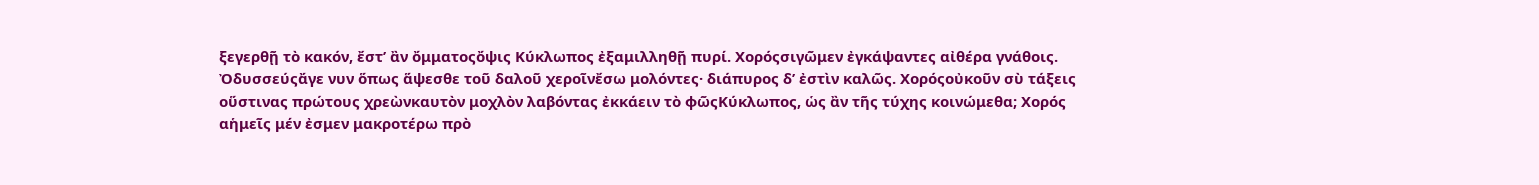ξεγερθῇ τὸ κακόν, ἔστ’ ἂν ὄμματοςὄψις Κύκλωπος ἐξαμιλληθῇ πυρί. Χορόςσιγῶμεν ἐγκάψαντες αἰθέρα γνάθοις. Ὀδυσσεύςἄγε νυν ὅπως ἅψεσθε τοῦ δαλοῦ χεροῖνἔσω μολόντες· διάπυρος δ’ ἐστὶν καλῶς. Χορόςοὐκοῦν σὺ τάξεις οὕστινας πρώτους χρεὼνκαυτὸν μοχλὸν λαβόντας ἐκκάειν τὸ φῶςΚύκλωπος, ὡς ἂν τῆς τύχης κοινώμεθα; Χορός αἡμεῖς μέν ἐσμεν μακροτέρω πρὸ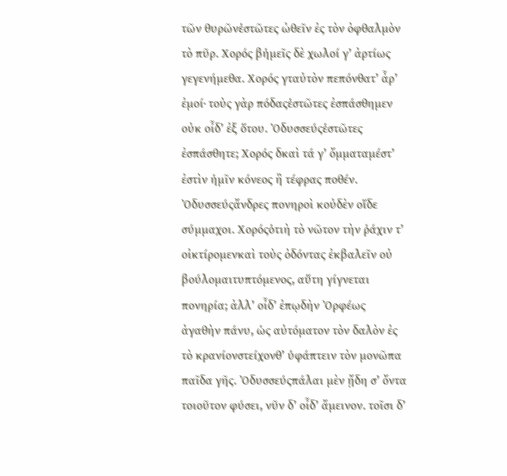τῶν θυρῶνἑστῶτες ὠθεῖν ἐς τὸν ὀφθαλμὸν τὸ πῦρ. Χορός βἡμεῖς δὲ χωλοί γ’ ἀρτίως γεγενήμεθα. Χορός γταὐτὸν πεπόνθατ’ ἆρ’ ἐμοί· τοὺς γὰρ πόδαςἑστῶτες ἐσπάσθημεν οὐκ οἶδ’ ἐξ ὅτου. Ὀδυσσεύςἑστῶτες ἐσπάσθητε; Χορός δκαὶ τά γ’ ὄμματαμέστ’ ἐστὶν ἡμῖν κόνεος ἢ τέφρας ποθέν. Ὀδυσσεύςἄνδρες πονηροὶ κοὐδὲν οἵδε σύμμαχοι. Χορόςὁτιὴ τὸ νῶτον τὴν ῥάχιν τ’ οἰκτίρομενκαὶ τοὺς ὀδόντας ἐκβαλεῖν οὐ βούλομαιτυπτόμενος, αὕτη γίγνεται πονηρία; ἀλλ’ οἶδ’ ἐπῳδὴν Ὀρφέως ἀγαθὴν πάνυ, ὡς αὐτόματον τὸν δαλὸν ἐς τὸ κρανίονστείχονθ’ ὑφάπτειν τὸν μονῶπα παῖδα γῆς. Ὀδυσσεύςπάλαι μὲν ᾔδη σ’ ὄντα τοιοῦτον φύσει, νῦν δ’ οἶδ’ ἄμεινον. τοῖσι δ’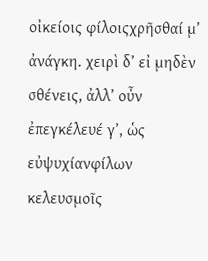οἰκείοις φίλοιςχρῆσθαί μ’ ἀνάγκη. χειρὶ δ’ εἰ μηδὲν σθένεις, ἀλλ’ οὖν ἐπεγκέλευέ γ’, ὡς εὐψυχίανφίλων κελευσμοῖς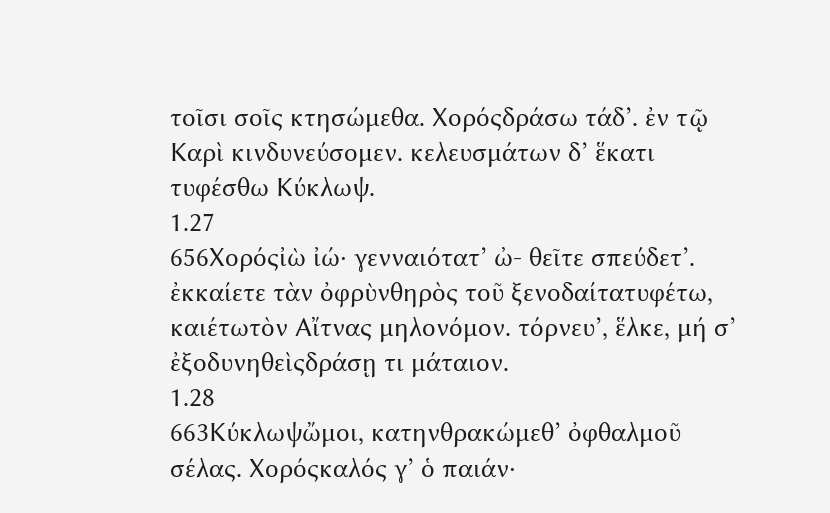τοῖσι σοῖς κτησώμεθα. Χορόςδράσω τάδ’. ἐν τῷ Καρὶ κινδυνεύσομεν. κελευσμάτων δ’ ἕκατι τυφέσθω Κύκλωψ.
1.27
656Χορόςἰὼ ἰώ· γενναιότατ’ ὠ- θεῖτε σπεύδετ’. ἐκκαίετε τὰν ὀφρὺνθηρὸς τοῦ ξενοδαίτατυφέτω, καιέτωτὸν Αἴτνας μηλονόμον. τόρνευ’, ἕλκε, μή σ’ ἐξοδυνηθεὶςδράσῃ τι μάταιον.
1.28
663Κύκλωψὤμοι, κατηνθρακώμεθ’ ὀφθαλμοῦ σέλας. Χορόςκαλός γ’ ὁ παιάν·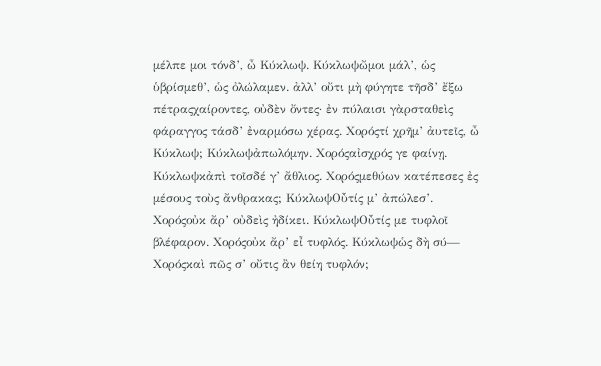μέλπε μοι τόνδ’, ὦ Κύκλωψ. Κύκλωψὤμοι μάλ’, ὡς ὑβρίσμεθ’, ὡς ὀλώλαμεν. ἀλλ’ οὔτι μὴ φύγητε τῆσδ’ ἔξω πέτραςχαίροντες, οὐδὲν ὄντες· ἐν πύλαισι γὰρσταθεὶς φάραγγος τάσδ’ ἐναρμόσω χέρας. Χορόςτί χρῆμ’ ἀυτεῖς, ὦ Κύκλωψ; Κύκλωψἀπωλόμην. Χορόςαἰσχρός γε φαίνῃ. Κύκλωψκἀπὶ τοῖσδέ γ’ ἄθλιος. Χορόςμεθύων κατέπεσες ἐς μέσους τοὺς ἄνθρακας; ΚύκλωψΟὖτίς μ’ ἀπώλεσ’. Χορόςοὐκ ἄρ’ οὐδεὶς ἠδίκει. ΚύκλωψΟὖτίς με τυφλοῖ βλέφαρον. Χορόςοὐκ ἄρ’ εἶ τυφλός. Κύκλωψὡς δὴ σύ— Χορόςκαὶ πῶς σ’ οὔτις ἂν θείη τυφλόν;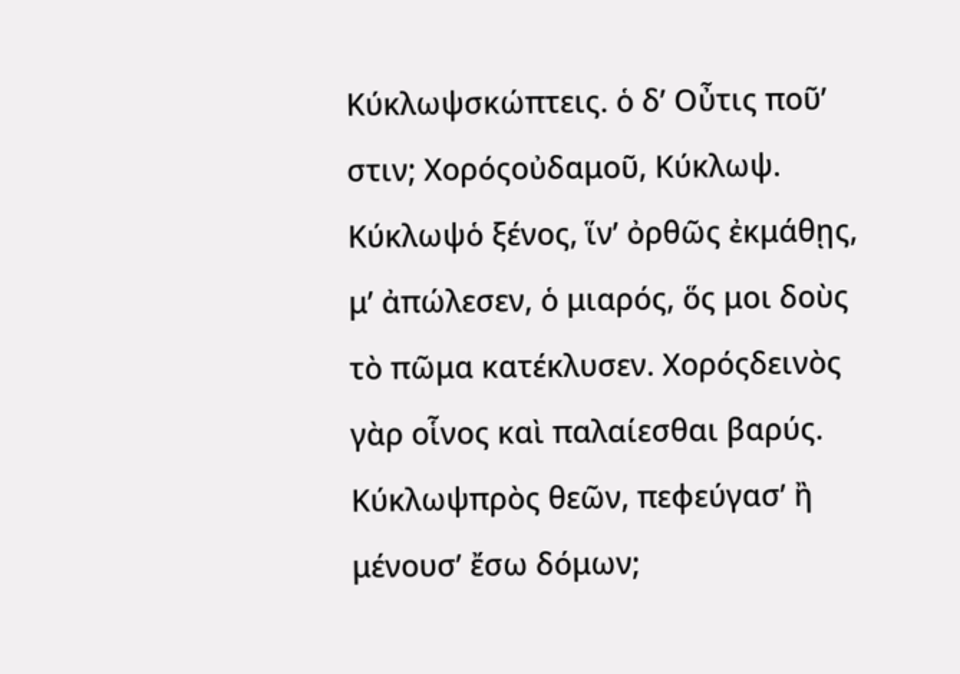Κύκλωψσκώπτεις. ὁ δ’ Οὖτις ποῦ’ στιν; Χορόςοὐδαμοῦ, Κύκλωψ. Κύκλωψὁ ξένος, ἵν’ ὀρθῶς ἐκμάθῃς, μ’ ἀπώλεσεν, ὁ μιαρός, ὅς μοι δοὺς τὸ πῶμα κατέκλυσεν. Χορόςδεινὸς γὰρ οἷνος καὶ παλαίεσθαι βαρύς. Κύκλωψπρὸς θεῶν, πεφεύγασ’ ἢ μένουσ’ ἔσω δόμων;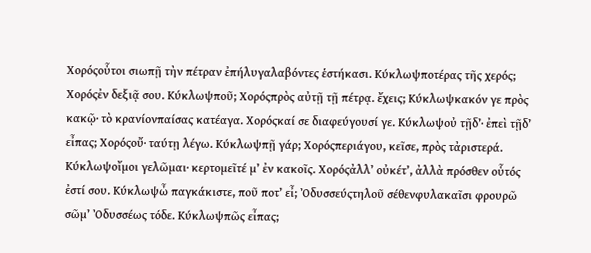Χορόςοὗτοι σιωπῇ τὴν πέτραν ἐπήλυγαλαβόντες ἑστήκασι. Κύκλωψποτέρας τῆς χερός; Χορόςἐν δεξιᾷ σου. Κύκλωψποῦ; Χορόςπρὸς αὐτῇ τῇ πέτρᾳ. ἔχεις; Κύκλωψκακόν γε πρὸς κακῷ· τὸ κρανίονπαίσας κατέαγα. Χορόςκαί σε διαφεύγουσί γε. Κύκλωψοὐ τῇδ’· ἐπεὶ τῇδ’ εἶπας; Χορόςοὔ· ταύτῃ λέγω. Κύκλωψπῇ γάρ; Χορόςπεριάγου, κεῖσε, πρὸς τἀριστερά. Κύκλωψοἴμοι γελῶμαι· κερτομεῖτέ μ’ ἐν κακοῖς. Χορόςἀλλ’ οὐκέτ’, ἀλλὰ πρόσθεν οὗτός ἐστί σου. Κύκλωψὦ παγκάκιστε, ποῦ ποτ’ εἶ; Ὀδυσσεύςτηλοῦ σέθενφυλακαῖσι φρουρῶ σῶμ’ Ὀδυσσέως τόδε. Κύκλωψπῶς εἶπας;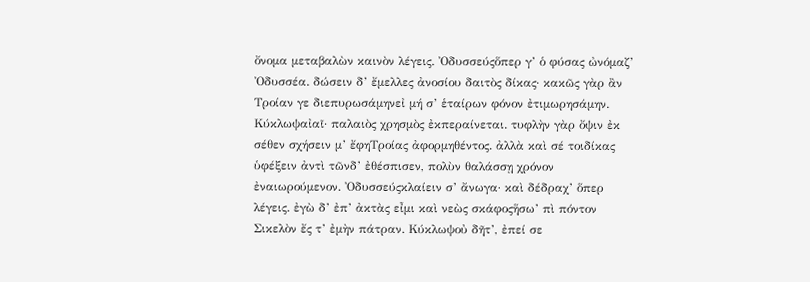ὄνομα μεταβαλὼν καινὸν λέγεις. Ὀδυσσεύςὅπερ γ’ ὁ φύσας ὠνόμαζ’ Ὀδυσσέα. δώσειν δ’ ἔμελλες ἀνοσίου δαιτὸς δίκας· κακῶς γὰρ ἂν Τροίαν γε διεπυρωσάμηνεἰ μή σ’ ἑταίρων φόνον ἐτιμωρησάμην. Κύκλωψαἰαῖ· παλαιὸς χρησμὸς ἐκπεραίνεται. τυφλὴν γὰρ ὄψιν ἐκ σέθεν σχήσειν μ’ ἔφηΤροίας ἀφορμηθέντος. ἀλλὰ καὶ σέ τοιδίκας ὑφέξειν ἀντὶ τῶνδ’ ἐθέσπισεν, πολὺν θαλάσσῃ χρόνον ἐναιωρούμενον. Ὀδυσσεύςκλαίειν σ’ ἄνωγα· καὶ δέδραχ’ ὅπερ λέγεις. ἐγὼ δ’ ἐπ’ ἀκτὰς εἶμι καὶ νεὼς σκάφοςἥσω’ πὶ πόντον Σικελὸν ἔς τ’ ἐμὴν πάτραν. Κύκλωψοὐ δῆτ’, ἐπεί σε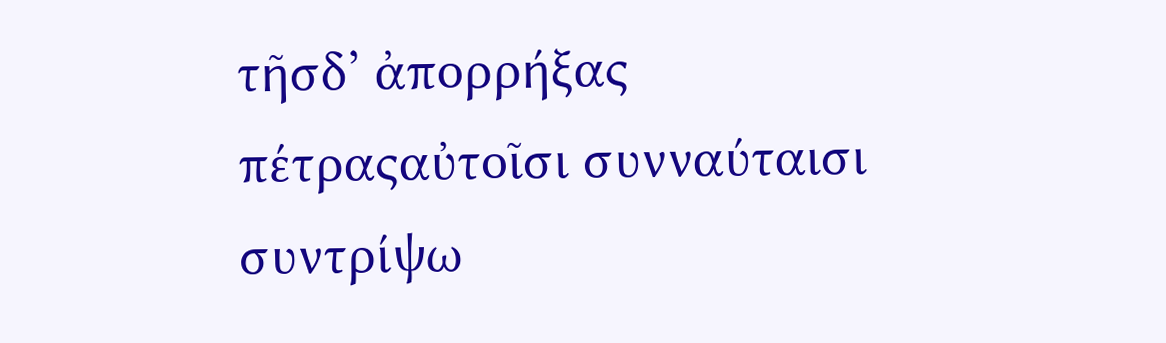τῆσδ’ ἀπορρήξας πέτραςαὐτοῖσι συνναύταισι συντρίψω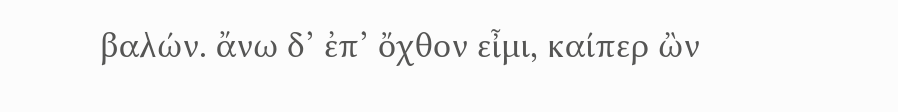βαλών. ἄνω δ’ ἐπ’ ὄχθον εἶμι, καίπερ ὢν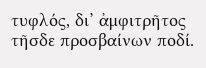τυφλός, δι’ ἀμφιτρῆτος τῆσδε προσβαίνων ποδί.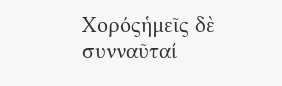Χορόςἡμεῖς δὲ συνναῦταί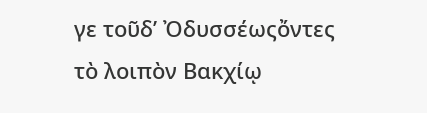γε τοῦδ’ Ὀδυσσέωςὄντες τὸ λοιπὸν Βακχίῳ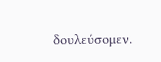δουλεύσομεν.